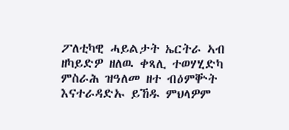ፖለቲካዊ ሓይልታት ኤርትራ ኣብ ዘካይድዎ ዘለዉ ቀጻሊ ተወሃሂድካ ምስራሕ ዝዓለመ ዘተ ብዕምቝት እናተራዳድኡ ይኸዱ ምህላዎም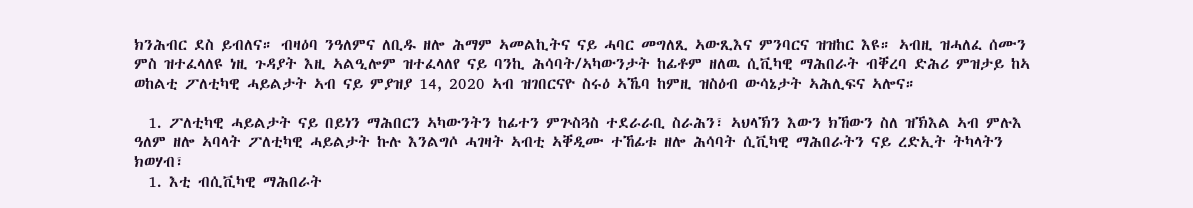ክንሕብር ደስ ይብለና። ብዛዕባ ንዓለምና ለቢዱ ዘሎ ሕማም ኣመልኪትና ናይ ሓባር መግለጺ ኣውጺእና ምንባርና ዝዝከር እዩ። ኣብዚ ዝሓለፈ ሰሙን ምስ ዝተፈላለዩ ነዚ ጉዳያት እዚ ኣልዒሎም ዝተፈላለየ ናይ ባንኪ ሕሳባት/ኣካውንታት ከፊቶም ዘለዉ ሲቪካዊ ማሕበራት ብቐረባ ድሕሪ ምዝታይ ከኣ ወከልቲ ፖለቲካዊ ሓይልታት ኣብ ናይ ምያዝያ 14, 2020 ኣብ ዝገበርናዮ ስሩዕ ኣኼባ ከምዚ ዝስዕብ ውሳኔታት ኣሕሊፍና ኣሎና።

  1. ፖለቲካዊ ሓይልታት ናይ በይነን ማሕበርን ኣካውንትን ከፊተን ምጕስጓስ ተደራራቢ ስራሕን፣ ኣህላኽን እውን ክኸውን ስለ ዝኽእል ኣብ ምሉእ ዓለም ዘሎ ኣባላት ፖለቲካዊ ሓይልታት ኩሉ እንልግሶ ሓገዛት ኣብቲ ኣቐዲሙ ተኸፊቱ ዘሎ ሕሳባት ሲቪካዊ ማሕበራትን ናይ ረድኢት ትካላትን ክወሃብ፣
  1. እቲ ብሲቪካዊ ማሕበራት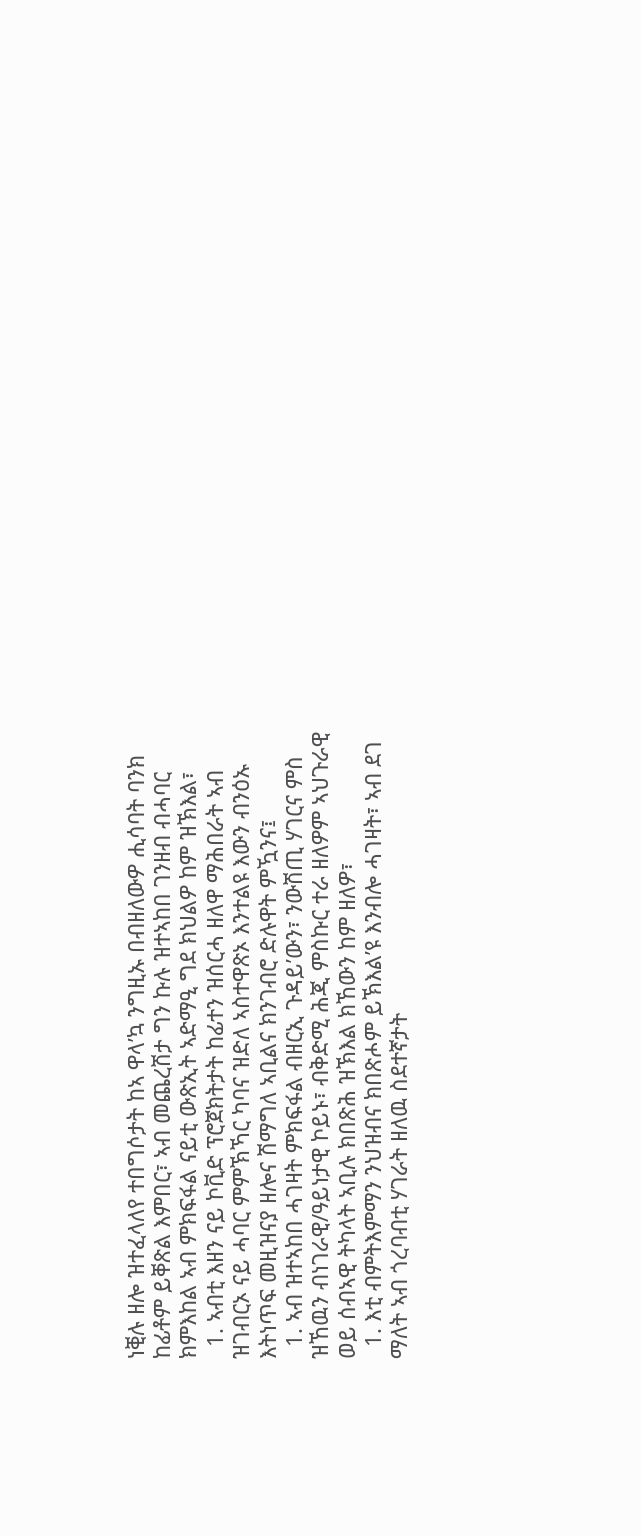ነቒሉ ዘሎ ዝተፈላለየ ተበግሶታት ከኣ ዋላ’ኳ ንግዚኡ በብዘለውዎ ሒሳባት ባንክ ከፊቶም ይቐጽል እምበር፣ ኣብ መጨረሽታ ግን ኩሉ ዝተኣከበ ገንዘብ ብሓባር ክምእከል ኣብ ምክፍፋል ናይቲ ውጽኢት ኣድማዒ ግደ ክህልዎ ከም ዝኽእል፣
  1. ኣብቲ እዘን ናይ ኮቪድ ፕሮጀክትታት ከፊተን ዝሰርሓ ዘለዋ ማሕበራት ኣብ ዝገብርኦ ናይ ሓባር ምምኽኻር ካባና ዝድለ ኣስተዋጽኦ እንተልዩ እውን ብንዕኡ እትነጥፍ መዚዝናያ ዘሎና ሽማግለ ኣቢልና ክንገብሮ ድሉዋት ምዃንና፤
  1. ኣብ ዝተኣከበ ሓገዛት ምክፍፋል ብዘርኢ ጉዳይ’ውን፣ ንውሽጢ ሃገርና ምስ ዝኸዉን ብነገራዊ/ዓይነታዊ ኮይኑ፣ ብቅድሚ ሕጂ ምስኩር ተራ ዘለዎም ኣህጉራዊ ወይ ሰብኣዊ ትካላት ኣቢሉ ክበጽሕ ዝኽእል ክኸውን ከም ዘለዎ፣
  1. እቲ ብምትእምማን ንህዝብና ክበጽሖም ይኽእል’ዩ እንብሎ ሓገዛት፣ ኣብ ደገ ማለት ኣብ ጎረባብቲ ሃገራት ዘለዉ ስደተኛታት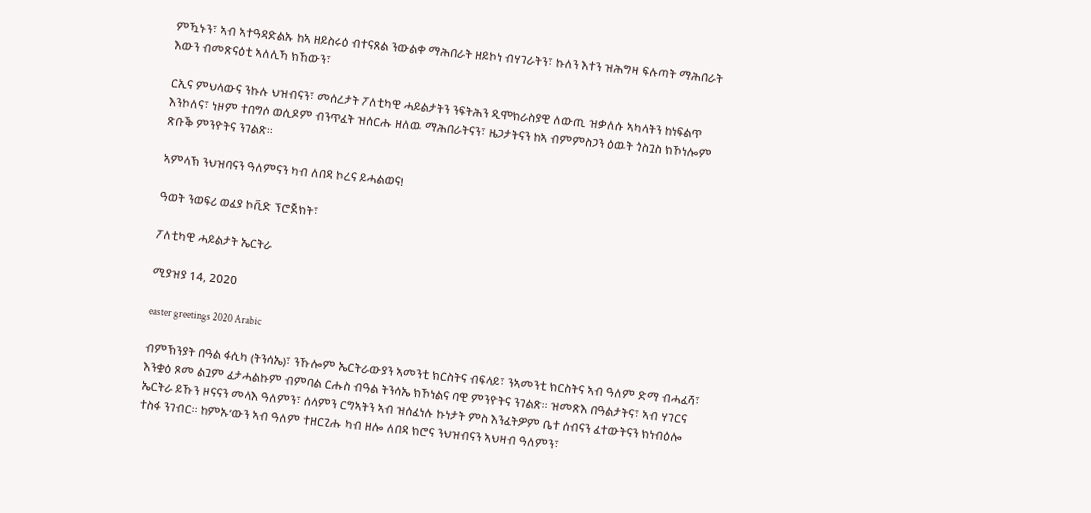ምዃኑን፣ ኣብ ኣተዓዳድልኡ ከኣ ዘይስሩዕ ብተናጸል ንውልቀ ማሕበራት ዘይኮነ ብሃገራትን፣ ኩለን እተን ዝሕግዛ ፍሉጣት ማሕበራት እውን ብመጽናዕቲ ኣለሊኻ ክኸውን፣

ርኢና ምህላውና ንኩሉ ህዝብናን፣ መሰረታት ፖለቲካዊ ሓይልታትን ንፍትሕን ዲሞክራስያዊ ለውጢ ዝቃለሱ ኣካላትን ከነፍልጥ እንኮለና፣ ነዞም ተበግሶ ወሲዶም ብንጥፈት ዝሰርሑ ዘለዉ ማሕበራትናን፣ ዜጋታትናን ከኣ ብምምስጋን ዕዉት ጎስጓስ ክኾነሎም ጽቡቕ ምንዮትና ንገልጽ።

ኣምላኽ ንህዝባናን ዓለምናን ካብ ለበዳ ኮረና ይሓልወና!

ዓወት ንወፍሪ ወፈያ ኮቪድ ፕሮጀክት፣

ፖለቲካዊ ሓይልታት ኤርትራ

ሚያዝያ 14, 2020

easter greetings 2020 Arabic

ብምኽንያት በዓል ፋሲካ (ትንሳኤ)፣ ንኹሎም ኤርትራውያን ኣመንቲ ክርስትና ብፍላይ፣ ንኣመንቲ ክርስትና ኣብ ዓለም ድማ ብሓፈሻ፣ እንቋዕ ጾመ ልጓም ፈታሓልኩም ብምባል ርሑስ ብዓል ትንሳኤ ክኾነልና ባዊ ምንዮትና ንገልጽ። ዝመጽእ በዓልታትና፣ ኣብ ሃገርና ኤርትራ ይኹን ዞናናን መላእ ዓለምን፣ ሰላምን ርግኣትን ኣብ ዝሰፈነሉ ኩነታት ምስ እንፈትዎም ቤተ ሰብናን ፈተውትናን ክነብዕሎ ተስፋ ንገብር። ከምኡ’ውን ኣብ ዓለም ተዘርጊሑ ካብ ዘሎ ለበዳ ክሮና ንህዝብናን ኣህዛብ ዓለምን፣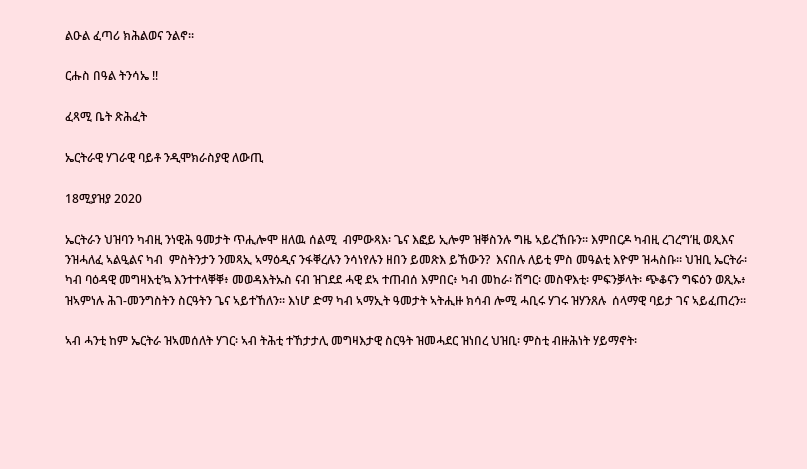ልዑል ፈጣሪ ክሕልወና ንልኖ።

ርሑስ በዓል ትንሳኤ !!

ፈጻሚ ቤት ጽሕፈት

ኤርትራዊ ሃገራዊ ባይቶ ንዲሞክራስያዊ ለውጢ

18ሚያዝያ 2020

ኤርትራን ህዝባን ካብዚ ንነዊሕ ዓመታት ጥሒሎሞ ዘለዉ ሰልሚ  ብምውጻእ፡ ጌና እፎይ ኢሎም ዝቐስንሉ ግዜ ኣይረኸቡን። እምበርዶ ካብዚ ረገረግ’ዚ ወጺእና ንዝሓለፈ ኣልዒልና ካብ  ምስትንታን ንመጻኢ ኣማዕዲና ንፋቐረሉን ንሳነየሉን ዘበን ይመጽእ ይኸውን?  እናበሉ ለይቲ ምስ መዓልቲ እዮም ዝሓስቡ። ህዝቢ ኤርትራ፡ ካብ ባዕዳዊ መግዛእቲ’ኳ እንተተላቐቐ፥ መወዳእትኡስ ናብ ዝገደደ ሓዊ ደኣ ተጠብሰ እምበር፥ ካብ መከራ፡ ሽግር፡ መስዋእቲ፡ ምፍንቓላት፡ ጭቆናን ግፍዕን ወጺኡ፥ ዝኣምነሉ ሕገ-መንግስትን ስርዓትን ጌና ኣይተኸለን። እነሆ ድማ ካብ ኣማኢት ዓመታት ኣትሒዙ ክሳብ ሎሚ ሓቢሩ ሃገሩ ዝሃንጸሉ  ሰላማዊ ባይታ ገና ኣይፈጠረን።

ኣብ ሓንቲ ከም ኤርትራ ዝኣመሰለት ሃገር፡ ኣብ ትሕቲ ተኸታታሊ መግዛእታዊ ስርዓት ዝመሓደር ዝነበረ ህዝቢ፡ ምስቲ ብዙሕነት ሃይማኖት፡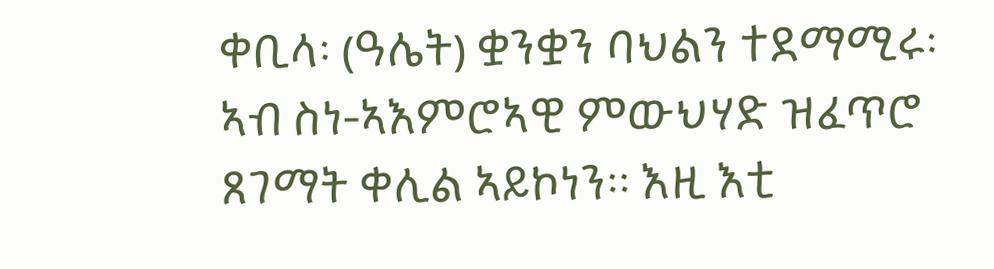ቀቢላ፡ (ዓሌት) ቋንቋን ባህልን ተደማሚሩ፡ ኣብ ስነ-ኣእምሮኣዊ ምውህሃድ ዝፈጥሮ ጸገማት ቀሊል ኣይኮነን። እዚ እቲ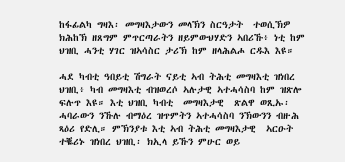ከፋፊልካ ግዛእ፡ መግዛእታውን መላኽን ስርዓታት  ተወሲኽዎ ክሕከኽ ዘጸግም ምጥርጣራትን ዘይምውህሃድን ኣበሪኹ፥ ነቲ ከም ህዝቢ ሓንቲ ሃገር ዝኣሳስር ታሪኽ ከም ዘላሕልሖ ርዱእ እዩ።

ሓደ ካብቲ ዓበይቲ ሽግራት ናይቲ ኣብ ትሕቲ መግዛእቲ ዝነበረ ህዝቢ፥ ካብ መግዛእቲ ብዝወረሶ ኣሉታዊ ኣተሓሳስባ ከም ዝጽሎ ፍሉጥ እዩ። እቲ ህዝቢ ካብቲ  መግዛእታዊ  ጽልዋ ወጺኡ፡ ሓባራውን ንኹሉ ብማዕረ ዝጥምትን ኣተሓሳስባ ንኽውንን ብዙሕ ጻዕሪ የድሊ። ምኽንያቱ እቲ ኣብ ትሕቲ መግዛእታዊ  ኣርዑት ተቘሪኑ ዝነበረ ህዝቢ፡ ክኢላ ይኹን ምሁር ወይ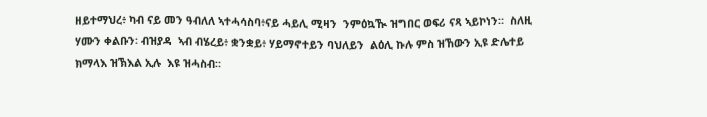ዘይተማህረ፥ ካብ ናይ መን ዓብለለ ኣተሓሳስባ፥ናይ ሓይሊ ሚዛን  ንምዕኳዂ ዝግበር ወፍሪ ናጻ ኣይኮነን።  ስለዚ ሃሙን ቀልቡን፡ ብዝያዳ  ኣብ ብሄረይ፥ ቋንቋይ፥ ሃይማኖተይን ባህለይን  ልዕሊ ኩሉ ምስ ዝኸውን ኢዩ ድሌተይ ክማላእ ዝኽእል ኢሉ  እዩ ዝሓስብ።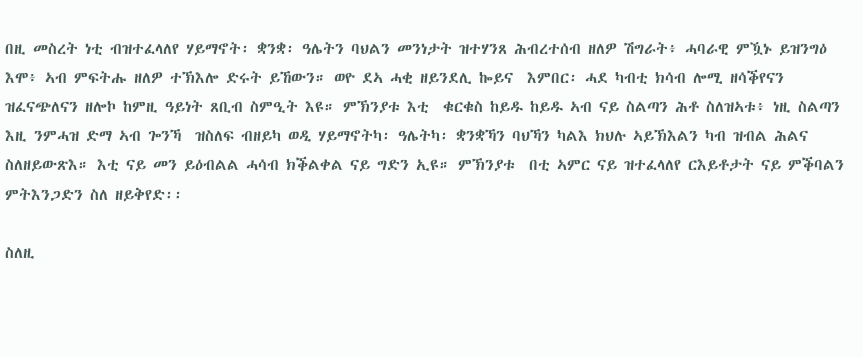በዚ መስረት ነቲ ብዝተፈላለየ ሃይማኖት፡ ቋንቋ፡ ዓሌትን ባህልን መንነታት ዝተሃንጸ ሕብረተሰብ ዘለዎ ሽግራት፥ ሓባራዊ ምዃኑ ይዝንግዕ እሞ፥ ኣብ ምፍትሑ ዘለዎ ተኽእሎ ድሩት ይኸውን። ወዮ ደኣ ሓቂ ዘይንደሊ ኰይና  እምበር፡ ሓደ ካብቲ ክሳብ ሎሚ ዘሳቕየናን  ዝፈናጭለናን ዘሎኮ ከምዚ ዓይነት ጸቢብ ስምዒት እዩ። ምኽንያቱ እቲ  ቁርቁስ ከይዱ ከይዱ ኣብ ናይ ስልጣን ሕቶ ስለዝኣቱ፥ ነዚ ስልጣን እዚ ንምሓዝ ድማ ኣብ ጐንኻ  ዝስለፍ ብዘይካ ወዲ ሃይማኖትካ፡ ዓሌትካ፡ ቋንቋኻን ባህኻን ካልእ ክህሉ ኣይኽእልን ካብ ዝብል ሕልና  ስለዘይውጽእ። እቲ ናይ መን ይዕብልል ሓሳብ ክቕልቀል ናይ ግድን ኢዩ። ምኽንያቱ  በቲ ኣምር ናይ ዝተፈላለየ ርእይቶታት ናይ ምቕባልን ምትእንጋድን ስለ ዘይቅየድ፡፡

ስለዚ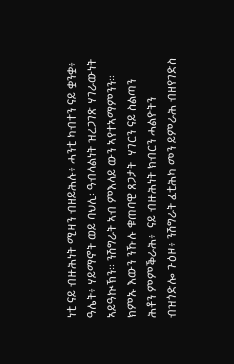ነቲ ናይ ብዙሕነት ሚዛን ብዘይሕሉ፥ ሓንቲ ካብተን ናይ ቋንቋ፥ ዓሌት፥ ሃይማኖት ወይ ባህሊ፡ ዓብላልነት ዝረጋገጽ ሃገራውነት ኣይዓኲኽን። ንሽግራት ኣብ ምእላይ ውን ኣየተኣማምንን።  ክምኡ እውን ንኹሉ ቁጠባዊ ጸጋታት  ሃገርን ናይ ስልጣን ሕቶን ምምቕራሕ፥  ናይ ብዙሕነት ክብርን ሓልዮትን ብዝጎድሎ ጉዕዞ፥ ንሽግራት ፈቲሕካ መን ይምራሕ ብዘየገድስ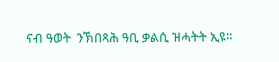ናብ ዓወት  ንኽበጻሕ ዓቢ ቃልሲ ዝሓትት ኢዩ።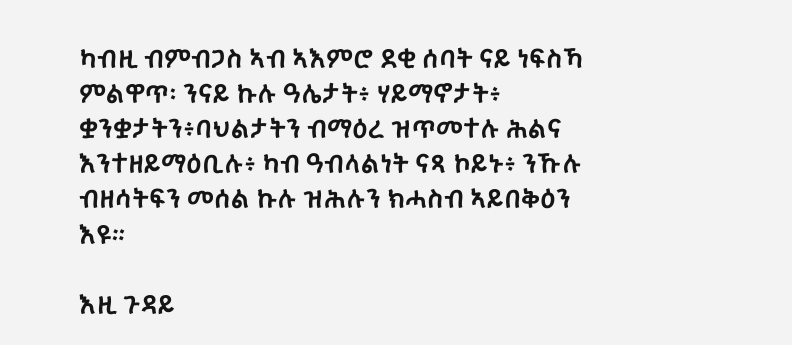ካብዚ ብምብጋስ ኣብ ኣእምሮ ደቂ ሰባት ናይ ነፍስኻ ምልዋጥ፡ ንናይ ኩሉ ዓሌታት፥ ሃይማኖታት፥ ቋንቋታትን፥ባህልታትን ብማዕረ ዝጥመተሉ ሕልና  እንተዘይማዕቢሉ፥ ካብ ዓብላልነት ናጻ ኮይኑ፥ ንኹሉ ብዘሳትፍን መሰል ኩሉ ዝሕሉን ክሓስብ ኣይበቅዕን እዩ።

እዚ ጉዳይ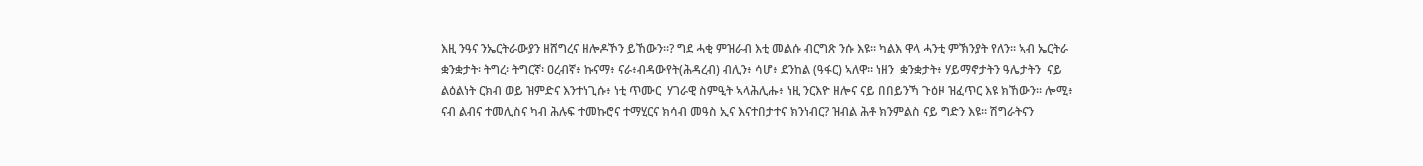እዚ ንዓና ንኤርትራውያን ዘሸግረና ዘሎዶኾን ይኸውን።? ግደ ሓቂ ምዝራብ እቲ መልሱ ብርግጽ ንሱ እዩ። ካልእ ዋላ ሓንቲ ምኽንያት የለን። ኣብ ኤርትራ  ቋንቋታት፡ ትግረ፡ ትግርኛ፡ ዐረብኛ፥ ኩናማ፥ ናራ፥ብዳውየት(ሕዳረብ) ብሊን፥ ሳሆ፥ ደንከል (ዓፋር) ኣለዋ። ነዘን  ቋንቋታት፥ ሃይማኖታትን ዓሌታትን  ናይ ልዕልነት ርክብ ወይ ዝምድና እንተነጊሱ፥ ነቲ ጥሙር  ሃገራዊ ስምዒት ኣላሕሊሑ፥ ነዚ ንርእዮ ዘሎና ናይ በበይንኻ ጉዕዞ ዝፈጥር እዩ ክኸውን። ሎሚ፥  ናብ ልብና ተመሊስና ካብ ሕሉፍ ተመኩሮና ተማሂርና ክሳብ መዓስ ኢና እናተበታተና ክንነብር? ዝብል ሕቶ ክንምልስ ናይ ግድን እዩ። ሽግራትናን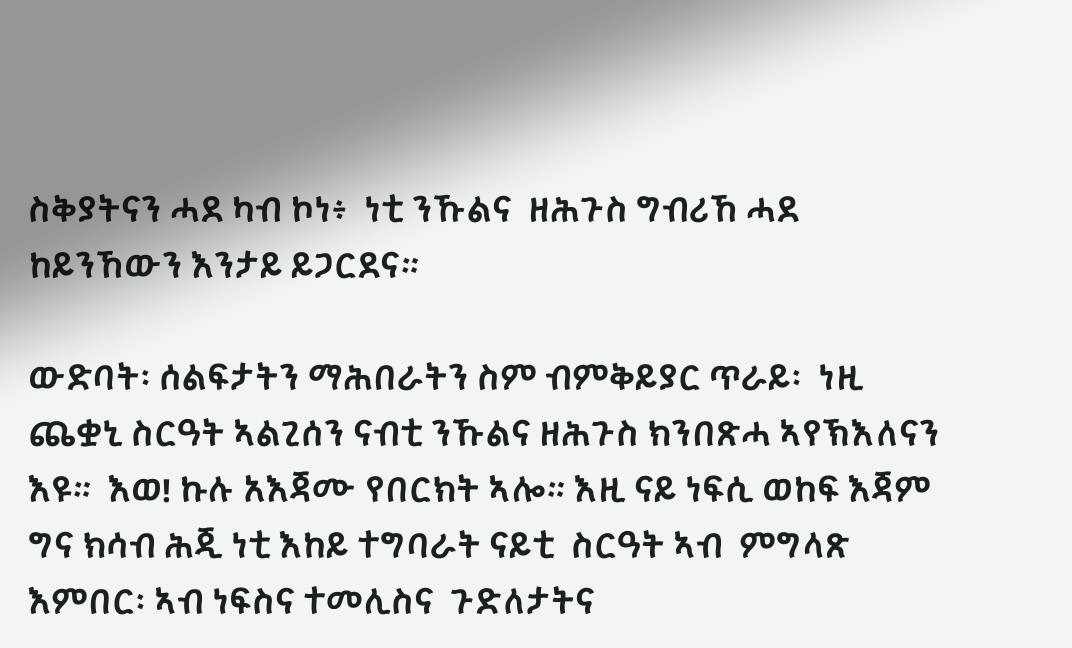ስቅያትናን ሓደ ካብ ኮነ፥  ነቲ ንኹልና  ዘሕጉስ ግብሪኸ ሓደ ከይንኸውን እንታይ ይጋርደና።

ውድባት፡ ሰልፍታትን ማሕበራትን ስም ብምቅይያር ጥራይ፡  ነዚ ጨቋኒ ስርዓት ኣልጊሰን ናብቲ ንኹልና ዘሕጉስ ክንበጽሓ ኣየኽእለናን እዩ።  እወ! ኩሉ አእጃሙ የበርክት ኣሎ። እዚ ናይ ነፍሲ ወከፍ እጃም ግና ክሳብ ሕጂ ነቲ እከይ ተግባራት ናይቲ  ስርዓት ኣብ  ምግላጽ እምበር፡ ኣብ ነፍስና ተመሊስና  ጉድለታትና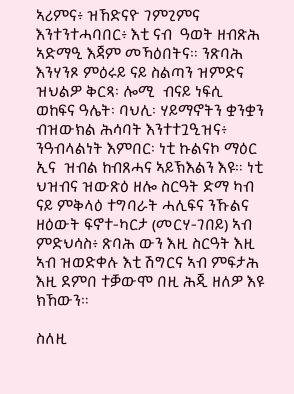ኣሪምና፥ ዝኸድናዮ ገምጊምና  እንተንተሓባበር፥ እቲ ናብ  ዓወት ዘብጽሕ ኣድማዒ እጃም መኻዕበትና። ንጽባሕ እንሃንጾ ምዕሩይ ናይ ስልጣን ዝምድና ዝህልዎ ቅርጻ፡ ሎሚ  ብናይ ነፍሲ ወከፍና ዓሌት፡ ባህሊ፡ ሃይማኖትን ቋንቋን ብዝውክል ሕሳባት እንተተጓዒዝና፥ ንዓብላልነት እምበር፡ ነቲ ኩልናኮ ማዕር  ኢና  ዝብል ከብጸሓና ኣይኽእልን እዩ። ነቲ ህዝብና ዝውጽዕ ዘሎ ስርዓት ድማ ካብ ናይ ምቅላዕ ተግባራት ሓሊፍና ንኹልና ዘዕውት ፍኖተ-ካርታ (መርሃ-ገበይ) ኣብ ምድህሳስ፥ ጽባሕ ውን እዚ ስርዓት እዚ ኣብ ዝወድቀሉ እቲ ሽግርና ኣብ ምፍታሕ እዚ ደምበ ተቓውሞ በዚ ሕጂ ዘለዎ እዩ ክኸውን።

ስለዚ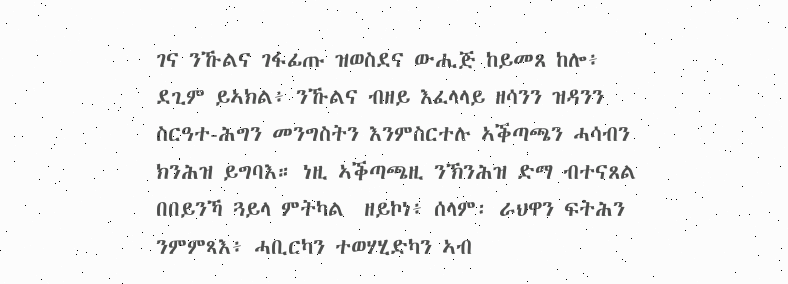ገና ንኹልና ገፋፊጡ ዝወስደና ውሒጅ ከይመጸ ከሎ፥  ደጊም ይኣክል፥ ንኹልና ብዘይ እፈላላይ ዘሳንን ዝዳንን ስርዓተ-ሕግን መንግስትን እንምስርተሉ ኣቕጣጫን ሓሳብን ክንሕዝ ይግባእ። ነዚ ኣቕጣጫዚ ንኽንሕዝ ድማ ብተናጸል በበይንኻ ጓይላ ምትካል  ዘይኮነ፥ ሰላም፡ ራህዋን ፍትሕን  ንምምጻእ፥ ሓቢርካን ተወሃሂድካን ኣብ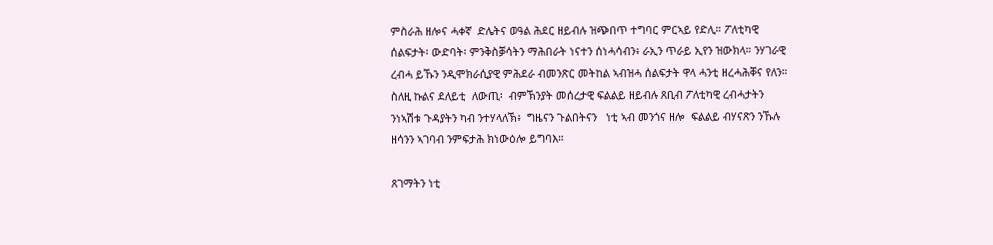ምስራሕ ዘሎና ሓቀኛ  ድሌትና ወዓል ሕደር ዘይብሉ ዝጭበጥ ተግባር ምርኣይ የድሊ። ፖለቲካዊ ሰልፍታት፡ ውድባት፡ ምንቅስቓሳትን ማሕበራት ነናተን ሰነሓሳብን፥ ራኢን ጥራይ ኢየን ዝውክላ። ንሃገራዊ ረብሓ ይኹን ንዲሞክራሲያዊ ምሕደራ ብመንጽር መትከል ኣብዝሓ ሰልፍታት ዋላ ሓንቲ ዘረሓሕቐና የለን። ስለዚ ኩልና ደለይቲ  ለውጢ፡  ብምኽንያት መሰረታዊ ፍልልይ ዘይብሉ ጸቢብ ፖለቲካዊ ረብሓታትን  ንነኣሽቱ ጉዳያትን ካብ ንተሃላለኽ፥  ግዜናን ጉልበትናን   ነቲ ኣብ መንጎና ዘሎ  ፍልልይ ብሃናጽን ንኹሉ  ዘሳንን ኣገባብ ንምፍታሕ ክነውዕሎ ይግባእ።

ጸገማትን ነቲ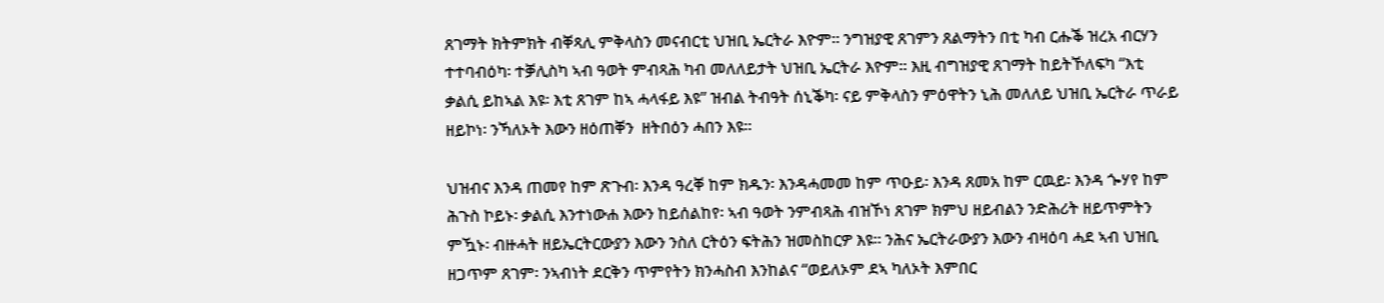ጸገማት ክትምክት ብቐጻሊ ምቅላስን መናብርቲ ህዝቢ ኤርትራ እዮም። ንግዝያዊ ጸገምን ጸልማትን በቲ ካብ ርሑቕ ዝረአ ብርሃን ተተባብዕካ፡ ተቓሊስካ ኣብ ዓወት ምብጻሕ ካብ መለለይታት ህዝቢ ኤርትራ እዮም። እዚ ብግዝያዊ ጸገማት ከይትኾለፍካ “እቲ ቃልሲ ይከኣል እዩ፡ እቲ ጸገም ከኣ ሓላፋይ እዩ” ዝብል ትብዓት ሰኒቕካ፡ ናይ ምቅላስን ምዕዋትን ኒሕ መለለይ ህዝቢ ኤርትራ ጥራይ ዘይኮነ፡ ንኻለኦት እውን ዘዕጠቐን  ዘትበዕን ሓበን እዩ።

ህዝብና እንዳ ጠመየ ከም ጽጉብ፡ እንዳ ዓረቐ ከም ክዱን፡ እንዳሓመመ ከም ጥዑይ፡ እንዳ ጸመአ ከም ርዉይ፡ እንዳ ጐሃየ ከም ሕጉስ ኮይኑ፡ ቃልሲ እንተነውሐ እውን ከይሰልከየ፡ ኣብ ዓወት ንምብጻሕ ብዝኾነ ጸገም ክምህ ዘይብልን ንድሕሪት ዘይጥምትን ምዃኑ፡ ብዙሓት ዘይኤርትርውያን እውን ንስለ ርትዕን ፍትሕን ዝመስከርዎ እዩ። ንሕና ኤርትራውያን እውን ብዛዕባ ሓደ ኣብ ህዝቢ ዘጋጥም ጸገም፡ ንኣብነት ደርቅን ጥምየትን ክንሓስብ እንከልና “ወይለኦም ደኣ ካለኦት እምበር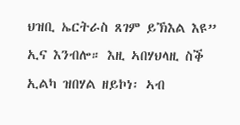ህዝቢ ኤርትራስ ጸገም ይኽእል እዩ” ኢና እንብሎ። እዚ ኣበሃህላዚ ስቕ ኢልካ ዝበሃል ዘይኮነ፡ ኣብ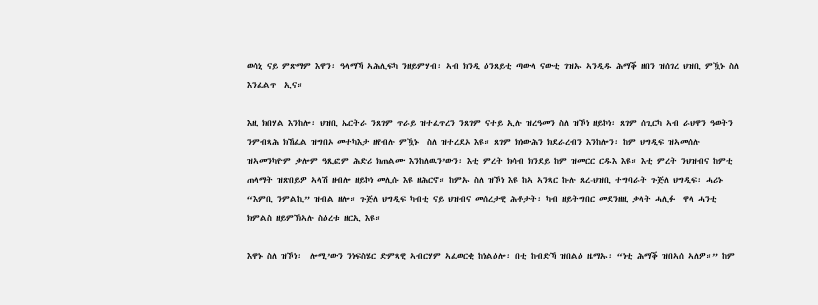ወሳኒ ናይ ምጽማም እዋን፡ ዓላማኻ ኣሕሊፍካ ንዘይምሃብ፡ ኣብ ክንዲ ዕንጸይቲ ጣውላ ናውቲ ገዝኡ ኣንዲዱ ሕማቕ ዘበን ዝሰገረ ህዝቢ ምዃኑ ስለ እንፈልጥ  ኢና።

እዚ ክበሃል እንከሎ፡ ህዝቢ ኤርትራ ንጸገም ጥራይ ዝተፈጥረን ንጸገም ናተይ ኢሉ ዝረዓመን ስለ ዝኾነ ዘይኮነ፡ ጸገም ሰጊርካ ኣብ ራህዋን ዓወትን ንምብጻሕ ክኸፈል ዝግበኦ መተካእታ ዘየብሉ ምዃኑ  ስለ ዝተረደኦ እዩ። ጸገም ክነውሕን ክደራረብን እንከሎን፡ ከም ህግዲፍ ዝኣመሰሉ ዝኣመንካዮም ቃሎም ዓጺፎም ሕድሪ ክጠልሙ እንከለዉን’ውን፡ እቲ ምረት ክሳብ ክንደይ ከም ዝመርር ርዱእ እዩ። እቲ ምረት ንህዝብና ከምቲ ጠላማት ዝጽበይዎ ኣላሽ ዘብሎ ዘይኮነ መሊሱ እዩ ዘሕርኖ። ከምኡ ስለ ዝኾነ እዩ ከኣ ኣንጻር ኩሉ ጸረ-ህዝቢ ተግባራት ጉጅለ ህግዲፍ፡ ሓሪኑ “እምቢ ንምልኪ” ዝብል ዘሎ። ጉጅለ ህግዲፍ ካብቲ ናይ ህዝብና መሰረታዊ ሕቶታት፡ ካብ ዘይትግበር መደንዘዚ ቃላት ሓሊፉ  ዋላ ሓንቲ  ክምልስ ዘይምኽኣሉ ስዕረቱ ዘርኢ እዩ።

እዋኑ ስለ ዝኾነ፡  ሎሚ’ውን ንነፍስሄር ድምጻዊ ኣብርሃም ኣፈወርቂ ከነልዕሎ፡ በቲ ከብድኻ ዝበልዕ ዜማኡ፡ “ነቲ ሕማቕ ዝበኣሰ ኣለዎ።” ከም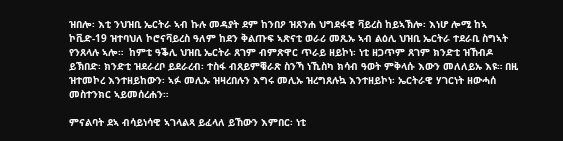ዝበሎ፡ እቲ ንህዝቢ ኤርትራ ኣብ ኩሉ መዳያት ደም ከንበዖ ዝጸንሐ ህግደፋዊ ቫይረስ ከይኣኽሎ፡ እነሆ ሎሚ ከኣ ኮቪድ-19 ዝተባህለ ኮሮናቫይረስ ዓለም ከደን ቅልጡፍ ኣጽናቲ ወራሪ መጺኡ ኣብ ልዕሊ ህዝቢ ኤርትራ ተደራቢ ስግኣት የንጸላሉ ኣሎ።  ከምቲ ዓቕሊ ህዝቢ ኤርትራ ጸገም ብምጽዋር ጥራይ ዘይኮነ፡ ነቲ ዘጋጥም ጸገም ክንድቲ ዝኸብዶ ይኽበድ፡ ክንድቲ ዝደራረቦ ይደራረብ፡ ተስፋ ብጸይምቑራጽ ስንኻ ነኺስካ ክሳብ ዓወት ምቅላሱ እውን መለለይኡ እዩ። በዚ ዝተመኮረ እንተዘይከውን፡ ኣፉ መሊኡ ዝዛረበሉን እግሩ መሊኡ ዝረግጸሉኳ እንተዘይኮነ፡ ኤርትራዊ ሃገርነት ዘውሓሰ መስተንክር ኣይመሰረሐን።

ምናልባት ደኣ ብሳይነሳዊ ኣገላልጻ ይፈላለ ይኸውን እምበር፡ ነቲ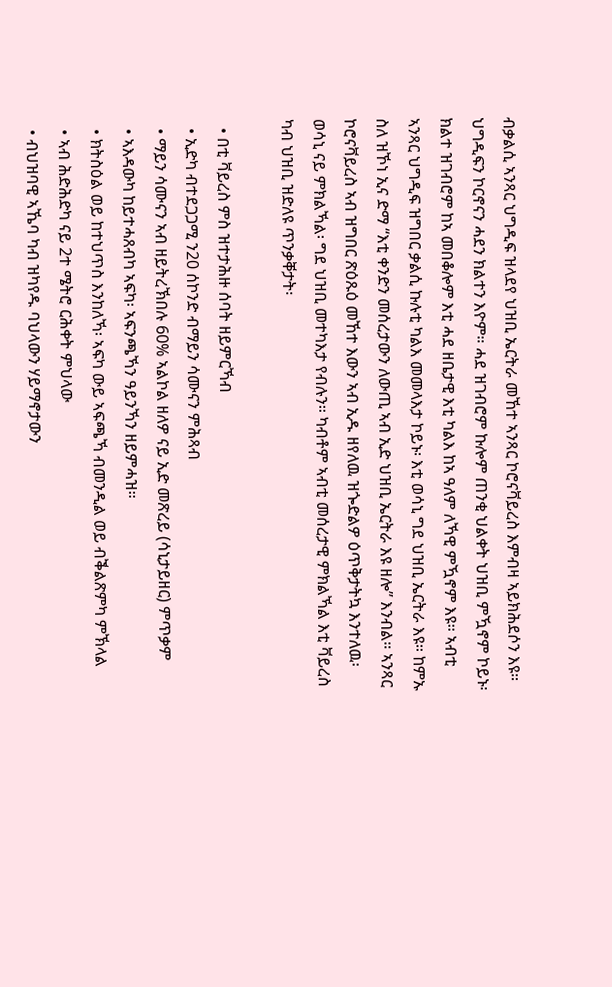ብቃልሲ ኣንጻር ህግዲፍ ዝላደየ ህዝቢ ኤርትራ መኸተ ኣንጻር ኮሮናቫይረስ እምብዛ ኣይክሕደሶን እዩ። ህግዲፍን ኮርኖናን ሓደን ክልተን እዮም። ሓደ ዝገብሮም ኩሎም ጠንቂ ህልቀት ህዝቢ ምዃኖም ኮይኑ፡ ክልተ ዝገብሮም ከኣ መበቆሎም እቲ ሓደ ዘቤታዊ እቲ ካልእ ከኣ ዓለም ለኻዊ ምዃኖም እዩ። ኣብቲ ኣንጻር ህግዲፍ ዝግበር ቃልሲ ኩሉቲ ካልእ መመላእታ ኮይኑ፡ እቲ ወሳኒ ግደ ህዝቢ ኤርትራ እዩ። ከምኡ ስለ ዝኾነ ኢና ድማ “እቲ ቀንድን መሰረታውን ለውጢ ኣብ ኢድ ህዝቢ ኤርትራ እዩ ዘሎ” እንብል። ኣንጻር ኮሮናቫይረስ ኣብ ዝግበር ጽዕጹዕ መኸተ እውን ኣብ ኢዱ ዘየለዉ ዝጐድልዎ ዕጥቅታትኳ እንተለዉ፡ ወሳኒ ናይ ምክልኻል፡ ግደ ህዝቢ መተካእታ የብሉን። ካብቶም ኣብቲ መሰረታዊ ምክልኻል እቲ ቫይረስ ካብ ህዝቢ ዝድለዩ ጥንቃቐታት፡

  • በቲ ቫይረስ ምስ ዝተታሕዙ ሰባት ዘይምርኻብ
  • ኢድካ ብተደጋጋሚ ን20 ሰኮንድ ብማይን ሳሙናን ምሕጻብ
  • ማይን ሳሙናን ኣብ ዘይትረኽበሉ 60% ኣልኮል ዘለዎ ናይ ኢድ መጽረይ (ሳኒታይዘር) ምጥቃም
  • ኣእዳውካ ከይተሓጸብካ ኣፍካ፡ ኣፍንጫኻን ዓይንኻን ዘይምሓዝ።
  • ክትስዕል ወይ ከተህጥስ እንከለኻ፡ ኣፍካ ውይ ኣፍጫኻ ብመንዲል ወይ ብቕልጽምካ ምኽላል
  • ኣብ ሕድሕድካ ናይ 2ተ ሜትሮ ርሕቀት ምህላው
  • ብህዝባዊ ኣኼባ ካብ ዝካየዱ ባህላውን ሃይማኖታውን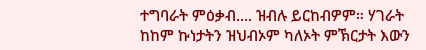ተግባራት ምዕቃብ…. ዝብሉ ይርከብዎም። ሃገራት ከከም ኩነታትን ዝህብኦም ካለኦት ምኽርታት እውን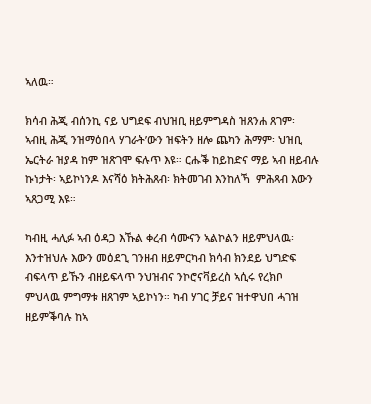ኣለዉ።

ክሳብ ሕጂ ብሰንኪ ናይ ህግደፍ ብህዝቢ ዘይምግዳስ ዝጸንሐ ጸገም፡ ኣብዚ ሕጂ ንዝማዕበላ ሃገራት’ውን ዝፍትን ዘሎ ጨካን ሕማም፡ ህዝቢ ኤርትራ ዝያዳ ከም ዝጽገሞ ፍሉጥ እዩ። ርሑቕ ከይከድና ማይ ኣብ ዘይብሉ ኩነታት፡ ኣይኮነንዶ እናሻዕ ክትሕጸብ፡ ክትመገብ እንከለኻ  ምሕጻብ እውን ኣጸጋሚ እዩ።

ካብዚ ሓሊፉ ኣብ ዕዳጋ እኹል ቀረብ ሳሙናን ኣልኮልን ዘይምህላዉ፡ እንተዝህሉ እውን መዕደጊ ገንዘብ ዘይምርካብ ክሳብ ክንደይ ህግድፍ ብፍላጥ ይኹን ብዘይፍላጥ ንህዝብና ንኮሮናቫይረስ ኣሲሩ የረክቦ ምህላዉ ምግማቱ ዘጸገም ኣይኮነን። ካብ ሃገር ቻይና ዝተዋህበ ሓገዝ ዘይምቕባሉ ከኣ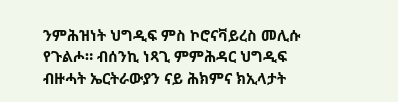ንምሕዝነት ህግዲፍ ምስ ኮሮናቫይረስ መሊሱ የጉልሖ። ብሰንኪ ነጻጊ ምምሕዳር ህግዲፍ ብዙሓት ኤርትራውያን ናይ ሕክምና ክኢላታት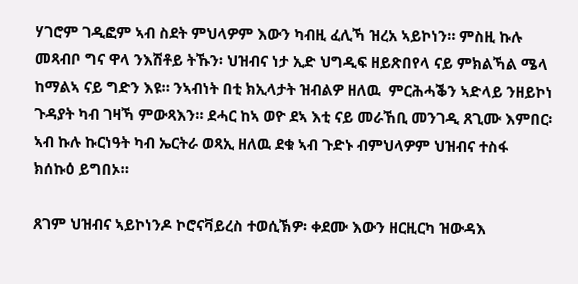ሃገሮም ገዲፎም ኣብ ስደት ምህላዎም እውን ካብዚ ፈሊኻ ዝረአ ኣይኮነን። ምስዚ ኩሉ መጻብቦ ግና ዋላ ንእሽቶይ ትኹን፡ ህዝብና ነታ ኢድ ህግዲፍ ዘይጽበየላ ናይ ምክልኻል ሜላ  ከማልኣ ናይ ግድን እዩ። ንኣብነት በቲ ክኢላታት ዝብልዎ ዘለዉ  ምርሕሓቕን ኣድላይ ንዘይኮነ ጉዳያት ካብ ገዛኻ ምውጻእን። ደሓር ከኣ ወዮ ደኣ እቲ ናይ መራኸቢ መንገዲ ጸጊሙ እምበር፡ ኣብ ኩሉ ኩርነዓት ካብ ኤርትራ ወጻኢ ዘለዉ ደቁ ኣብ ጉድኑ ብምህላዎም ህዝብና ተስፋ ክሰኩዕ ይግበኦ።

ጸገም ህዝብና ኣይኮነንዶ ኮሮናቫይረስ ተወሲኽዎ፡ ቀደሙ እውን ዘርዚርካ ዝውዳእ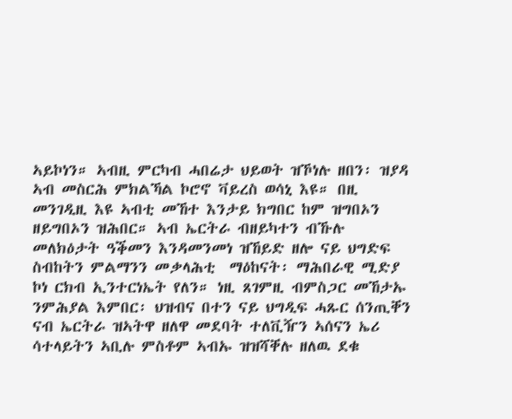ኣይኮነን። ኣብዚ ምርካብ ሓበሬታ ህይወት ዝኾነሉ ዘበን፡ ዝያዳ ኣብ መስርሕ ምክልኻል ኮሮኖ ቫይረስ ወሳኒ እዩ። በዚ መንገዲዚ እዩ ኣብቲ መኸተ እንታይ ክግበር ከም ዝግበኦን ዘይግበኦን ዝሕበር። ኣብ ኤርትራ ብዘይካተን ብኹሉ መለክዕታት ዓቕመን እንዳመንመነ ዝኸይድ ዘሎ ናይ ህግድፍ ስብከትን ምልማንን መቃላሕቲ  ማዕከናት፡ ማሕበራዊ ሚድያ ኮነ ርክብ ኢንተርነኤት የለን። ነዚ ጸገምዚ ብምስጋር መኸታኡ ንምሕያል እምበር፡ ህዝብና በተን ናይ ህግዲፍ ሓጹር ሰንጢቐን ናብ ኤርትራ ዝኣትዋ ዘለዋ መደባት ተለቪዥን ኣሰናን ኤሪ ሳተላይትን ኣቢሉ ምስቶም ኣብኡ ዝዝሻቐሉ ዘለዉ ደቁ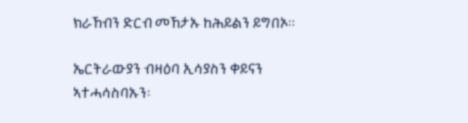ክራኸብን ድርብ መኸታኡ ከሕይልን ይግበኦ።

ኤርትራውያን ብዛዕባ ኢሳያስን ቀይናን ኣተሓሳስባኡን፡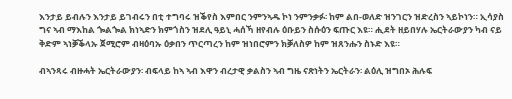እንታይ ይብሉን እንታይ ይገብሩን በቲ ተግባሩ ዝቕየስ እምበር ንምንኣዱ ኮነ ንምንቃፉ፡ ከም ልበ-ወለድ ዝንገርን ዝድረስን ኣይኮነን። ኢሳያስ ግና ኣብ ማእከል ጐልጐል ክነኣድን ክምጎስን ዝደሊ ዓይኒ ሓሰኻ ዘየብሉ ዕቡይን ስሱዕን ፍጡር እዩ። ሒደት ዘይበሃሉ ኤርትራውያን ካብ ናይ ቅድም ኣነቓቕላኡ ጀሚሮም ብዛዕባኡ ዕቃበን ጥርጣረን ከም ዝነበሮምን ክቓለስዎ ከም ዝጸንሑን ስኑድ እዩ።

ብኣንጻሩ ብዙሓት ኤርትራውያን፡ ብፍላይ ከኣ ኣብ እዋን ብረታዊ ቃልስን ኣብ ግዜ ናጽነትን ኤርትራን፡ ልዕሊ ዝግበኦ ሕሉፍ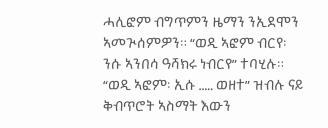ሓሊፎም ብግጥምን ዜማን ንኢደሞን ኣመጒሰምዎን። “ወዲ ኣፎም ብርየ፡ ንሱ ኣንበሳ ዓሻክሩ ነብርየ” ተባሂሉ። “ወዲ ኣፎም፡ ኢሱ ….. ወዘተ” ዝብሉ ናይ ቅብጥሮት ኣስማት እውን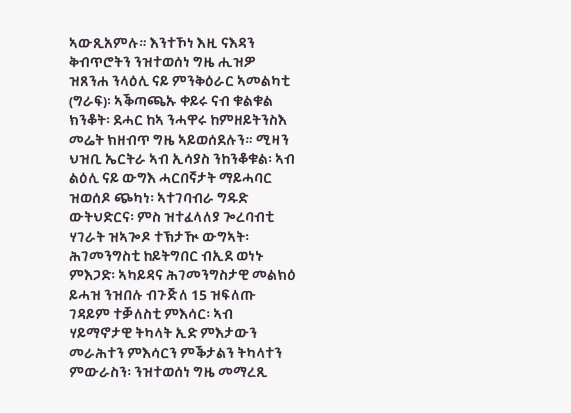ኣውጺአምሉ። እንተኾነ እዚ ናእዳን ቅብጥሮትን ንዝተወሰነ ግዜ ሒዝዎ ዝጸንሐ ንላዕሊ ናይ ምንቅዕራር ኣመልካቲ (ግራፍ)፡ ኣቕጣጫኡ ቀይሩ ናብ ቁልቁል ክንቆት፡ ደሓር ከኣ ንሓዋሩ ከምዘይትንስእ መሬት ክዘብጥ ግዜ ኣይወሰደሉን። ሚዛን ህዝቢ ኤርትራ ኣብ ኢሳያስ ንከንቆቁል፡ ኣብ ልዕሊ ናይ ውግእ ሓርበኛታት ማይሓባር ዝወሰዶ ጭካነ፡ ኣተገባብራ ግዱድ ውትህድርና፡ ምስ ዝተፈላለያ ጐረባብቲ ሃገራት ዝኣጐዶ ተኽታዂ ውግኣት፡ ሕገመንግስቲ ከይትግበር ብኢደ ወነኑ ምእጋድ፡ ኣካይዳና ሕገመንግስታዊ መልክዕ ይሓዝ ንዝበሉ ብጉጅለ 15 ዝፍለጡ ገዳይም ተቓለስቲ ምእሳር፡ ኣብ ሃይማኖታዊ ትካላት ኢድ ምእታውን መራሕተን ምእሳርን ምቕታልን ትካላተን ምውራስን፡ ንዝተወሰነ ግዜ መማረጺ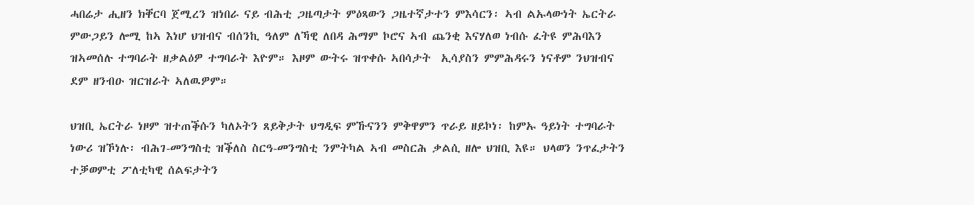ሓበሬታ ሒዘን ክቐርባ ጀሚረን ዝነበራ ናይ ብሕቲ ጋዜጣታት ምዕጻውን ጋዜተኛታተን ምእሳርን፡ ኣብ ልኡላውነት ኤርትራ ምውጋይን ሎሚ ከኣ እነሆ ህዝብና ብሰንኪ ዓለም ለኻዊ ለበዳ ሕማም ኮሮና ኣብ ጨንቂ እናሃለወ ነብሱ ፈትዩ ምሕባእን ዝኣመሰሉ ተግባራት ዘቃልዕዎ ተግባራት እዮም። እዞም ውትሩ ዝጥቀሱ ኣበሳታት  ኢሳያስን ምምሕዳሩን ነናቶም ንህዝብና ደም ዘንብዑ ዝርዝራት ኣለዉዎም።

ህዝቢ ኤርትራ ነዞም ዝተጠቕሱን ካለኦትን ጸይቅታት ህግዲፍ ምኹናንን ምቅዋምን ጥራይ ዘይኮነ፡ ከምኡ ዓይነት ተግባራት ነውሪ ዝኾነሉ፡ ብሕገ-መንግስቲ ዝቕለስ ስርዓ-መንግስቲ ንምትካል ኣብ መስርሕ ቃልሲ ዘሎ ህዝቢ እዩ። ህላወን ንጥፈታትን ተቓወምቲ ፖለቲካዊ ሰልፍታትን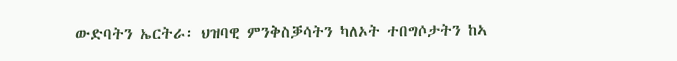ውድባትን ኤርትራ፡ ህዝባዊ ምንቅስቓሳትን ካለኦት ተበግሶታትን ከኣ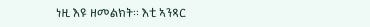ነዚ እዩ ዘመልክት። እቲ ኣንጻር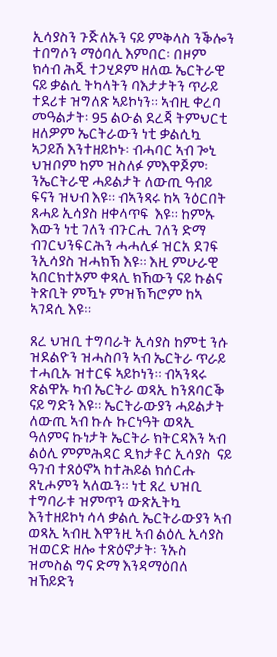ኢሳያስን ጉጅለኡን ናይ ምቅላስ ንቕሎን ተበግሶን ማዕባሊ እምበር፡ በዞም ክሳብ ሕጂ ተጋሂዶም ዘለዉ ኤርትራዊ ናይ ቃልሲ ትካላትን ባእታታትን ጥራይ ተደሪቱ ዝግለጽ ኣይኮነን። ኣብዚ ቀረባ መዓልታት፡ 95 ልዑል ደረጃ ትምህርቲ ዘለዎም ኤርትራውን ነቲ ቃልሲኳ ኣጋይሽ እንተዘይኮኑ፡ ብሓባር ኣብ ጐኒ ህዝቦም ከም ዝስለፉ ምእዋጆም፡ ንኤርትራዊ ሓይልታት ለውጢ ዓብይ ፍናን ዝህብ እዩ። ብኣንጻሩ ከኣ ንዕርበት ጸሓይ ኢሳያስ ዘቀላጥፍ  እዩ። ከምኡ እውን ነቲ ገለን ብጉርሒ ገለን ድማ ብገርህንፍርሕን ሓሓሊፉ ዝርአ ደገፍ ንኢሳያስ ዝሓክኽ እዩ። እዚ ምሁራዊ ኣበርክተኦም ቀጻሊ ክኸውን ናይ ኩልና ትጽቢት ምዃኑ ምዝኽኻሮም ከኣ ኣገዳሲ እዩ።

ጸረ ህዝቢ ተግባራት ኢሳያስ ከምቲ ንሱ ዝደልዮን ዝሓስቦን ኣብ ኤርትራ ጥራይ ተሓቢኡ ዝተርፍ ኣይኮነን። ብኣንጻሩ ጽልዋኡ ካብ ኤርትራ ወጻኢ ከንጸባርቕ ናይ ግድን እዩ። ኤርትራውያን ሓይልታት ለውጢ ኣብ ኩሉ ኩርነዓት ወጻኢ ዓለምና ኩነታት ኤርትራ ክትርዳእን ኣብ ልዕሊ ምምሕዳር ዲክታቶር ኢሳያስ  ናይ ዓገብ ተጸዕኖኣ ከተሕይል ክሰርሑ ጸኒሖምን ኣለዉን። ነቲ ጸረ ህዝቢ ተግባራቱ ዝምጥን ውጽኢትኳ እንተዘይኮነ ሳላ ቃልሲ ኤርትራውያን ኣብ ወጻኢ ኣብዚ እዋንዚ ኣብ ልዕሊ ኢሳያስ ዝወርድ ዘሎ ተጽዕኖታት፡ ንኡስ ዝመስል ግና ድማ እንዳማዕበለ ዝኸይድን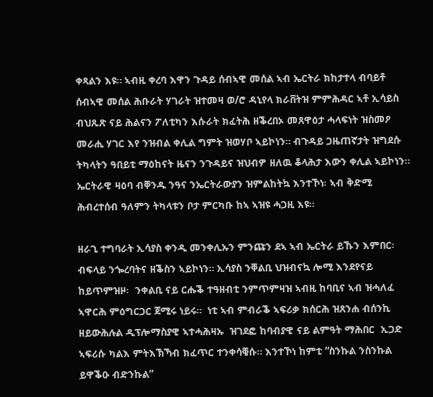ቀጻልን እዩ። ኣብዚ ቀረባ እዋን ጉዳይ ሰብኣዊ መሰል ኣብ ኤርትራ ክከታተላ ብባይቶ ሰብኣዊ መሰል ሕቡራት ሃገራት ዝተመዛ ወ/ሮ ዳኒየላ ክራቨትዝ ምምሕዳር ኣቶ ኢሳይስ ብህጹጽ ናይ ሕልናን ፖለቲካን እሱራት ክፈትሕ ዘቕረበኦ መጸዋዕታ ሓላፍነት ዝስመዖ መራሒ ሃገር እየ ንዝብል ቀሊል ግምት ዝወሃቦ ኣይኮነን። ብጉዳይ ጋዜጠኛታት ዝግደሱ ትካላትን ዓበይቲ ማዕከናት ዜናን ንጉዳይና ዝህብዎ ዘለዉ ቆላሕታ እውን ቀሊል ኣይኮነን። ኤርትራዊ ዛዕባ ብቐንዱ ንዓና ንኤርትራውያን ዝምልከትኳ እንተኾነ፡ ኣብ ቅድሚ ሕብረተሰብ ዓለምን ትካላቱን ቦታ ምርካቡ ከኣ ኣዝዩ ሓጋዚ እዩ።

ዘራጊ ተግባራት ኢሳያስ ቀንዲ መንቀሊኡን ምንጩን ደኣ ኣብ ኤርትራ ይኹን እምበር፡ ብፍላይ ንጐረባትና ዘቕስን ኣይኮነን። ኢሳያስ ንቐልቢ ህዝብናኳ ሎሚ እንደየናይ ከይጥምዝዞ፡  ንቀልቢ ናይ ርሑቕ ተዓዘብቲ ንምጥምዛዝ ኣብዚ ከባቢና ኣብ ዝሓለፈ ኣዋርሕ ምዕግርጋር ጀሚሩ ነይሩ።  ነቲ ኣብ ምብራቕ ኣፍሪቃ ክሰርሕ ዝጸንሐ ብሰንኪ ዘይውሕሉል ዲፕሎማስያዊ ኣተሓሕዛኡ  ዝገደፎ ከባብያዊ ናይ ልምዓት ማሕበር  ኢጋድ ኣፍሪሱ ካልእ ምትእኽኻብ ክፈጥር ተንቀሳቒሱ። እንተኾነ ከምቲ “ስንኩል ንስንኩል ይዋቕዑ ብድንኩል”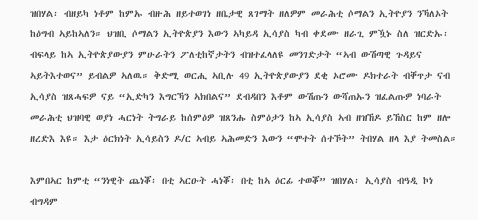ዝበሃል፡ ብዘይካ ነቶም ከምኡ ብዙሕ ዘይተወገነ ዘቤታዊ ጸገማት ዘለዎም መራሕቲ ሶማልን ኢትዮያን ንኻለኦት ከዕግብ ኣይከኣለን። ህዝቢ ሶማልን ኢትዮጵያን እውን ኣካይዳ ኢሳያስ ካብ ቀደሙ ዘራጊ ምዃኑ ስለ ዝርድኡ፡ ብፍላይ ከኣ ኢትዮጵያውያን ምሁራትን ፖለቲከኛታትን ብዝተፈላለዩ መንገድታት “ኣብ ውሽጣዊ ጉዳይና ኣይትእተወና” ይብልዎ ኣለዉ። ቅድሚ ወርሒ ኣቢሉ 49 ኢትዮጵያውያን ደቂ ኦሮሙ ዶክተራት ብቐጥታ ናብ ኢሳያስ ዝጸሓፍዎ ናይ “ኢድካን እግርኻን ኣክበልና” ደብዳበን እቶም ውሽጡን ውሻጠኡን ዝፈልጡዎ ነባራት መራሕቲ ህዝባዊ ወያነ ሓርነት ትግራይ ከሰምዕዎ ዝጸንሑ ስምዕታን ከኣ ኢሳያስ ኣብ ዘዝኸዶ ይኸስር ከም ዘሎ ዘረድእ እዩ። እታ ዕርክነት ኢሳይስን ዶ/ር ኣብይ ኣሕመድን እውን “ሞተት ሰተኾት” ትበሃል ዘላ እያ ትመስል።

እምበኣር ከምቲ “ንነዊት ጨነቖ፡ በቲ ኣርዑት ሓነቖ፡ በቲ ከኣ ዕርፊ ተወቖ” ዝበሃል፡ ኢሳያስ ብዓዲ ኮነ ብግዳም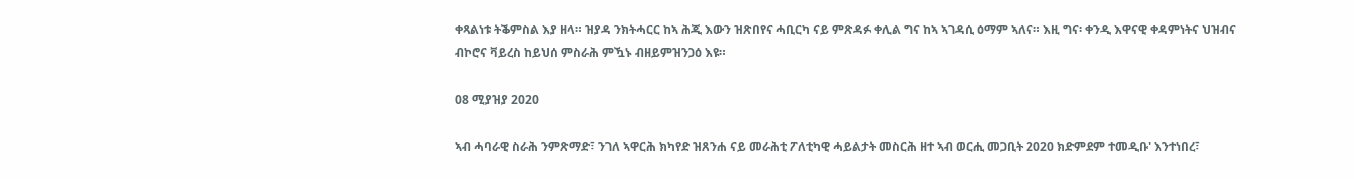ቀጻልነቱ ትቕምስል እያ ዘላ። ዝያዳ ንክትሓርር ከኣ ሕጂ እውን ዝጽበየና ሓቢርካ ናይ ምጽዳፉ ቀሊል ግና ከኣ ኣገዳሲ ዕማም ኣለና። እዚ ግና፡ ቀንዲ እዋናዊ ቀዳምነትና ህዝብና ብኮሮና ቫይረስ ከይህሰ ምስራሕ ምዃኑ ብዘይምዝንጋዕ እዩ።

08 ሚያዝያ 2020

ኣብ ሓባራዊ ስራሕ ንምጽማድ፣ ንገለ ኣዋርሕ ክካየድ ዝጸንሐ ናይ መራሕቲ ፖለቲካዊ ሓይልታት መስርሕ ዘተ ኣብ ወርሒ መጋቢት 2020 ክድምደም ተመዲቡ' እንተነበረ፣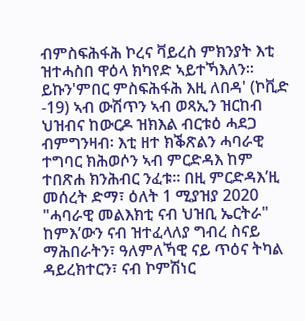ብምስፍሕፋሕ ኮረና ቫይረስ ምክንያት እቲ ዝተሓስበ ዋዕላ ክካየድ ኣይተኻእለን። ይኩን'ምበር ምስፍሕፋሕ እዚ ለበዳ' (ኮቪድ -19) ኣብ ውሽጥን ኣብ ወጻኢን ዝርከብ ህዝብና ከውርዶ ዝክእል ብርቱዕ ሓደጋ ብምግንዛብ፡ እቲ ዘተ ክቕጽልን ሓባራዊ ተግባር ክሕወሶን ኣብ ምርድዳእ ከም ተበጽሐ ክንሕብር ንፈቱ። በዚ ምርድዳእ’ዚ መሰረት ድማ፣ ዕለት 1 ሚያዝያ 2020 "ሓባራዊ መልእክቲ ናብ ህዝቢ ኤርትራ" ከምእ’ውን ናብ ዝተፈላለያ ግብረ ስናይ ማሕበራትን፣ ዓለምለኻዊ ናይ ጥዕና ትካል ዳይረክተርን፣ ናብ ኮምሽነር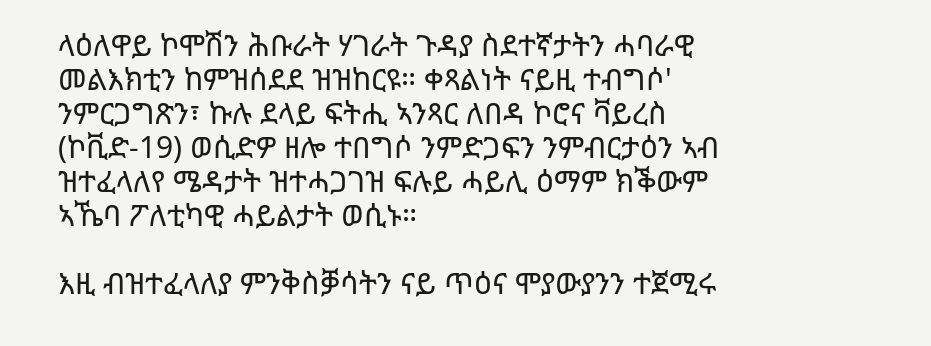ላዕለዋይ ኮሞሽን ሕቡራት ሃገራት ጉዳያ ስደተኛታትን ሓባራዊ መልእክቲን ከምዝሰደደ ዝዝከርዩ። ቀጻልነት ናይዚ ተብግሶ' ንምርጋግጽን፣ ኩሉ ደላይ ፍትሒ ኣንጻር ለበዳ ኮሮና ቫይረስ (ኮቪድ-19) ወሲድዎ ዘሎ ተበግሶ ንምድጋፍን ንምብርታዕን ኣብ ዝተፈላለየ ሜዳታት ዝተሓጋገዝ ፍሉይ ሓይሊ ዕማም ክቕውም ኣኼባ ፖለቲካዊ ሓይልታት ወሲኑ።

እዚ ብዝተፈላለያ ምንቅስቓሳትን ናይ ጥዕና ሞያውያንን ተጀሚሩ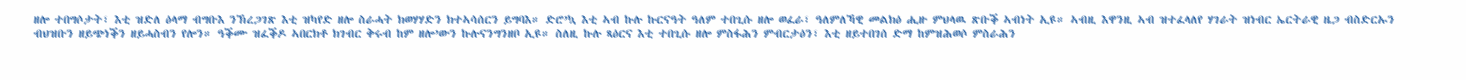ዘሎ ተበግሶታት፣ እቲ ዝድለ ዕላማ ብግቡእ ንኽረጋገጽ እቲ ዝካየድ ዘሎ ስራሓት ክወሃሃድን ክተኣሳሰርን ይግባእ። ድሮ’ኳ እቲ ኣብ ኩሉ ኩርናዓት ዓለም ተበጊሱ ዘሎ ወፈራ፣ ዓለምለኻዊ መልክዕ ሒዙ ምህላዉ ጽቡቕ ኣብነት ኢዩ። ኣብዚ እዋንዚ ኣብ ዝተፈላለየ ሃገራት ዝነብር ኤርትራዊ ዜጋ ብስድርኡን ብህዝቡን ዘይጭነቕን ዘይሓስብን የሎን። ዓቕሙ ዝፈቕዶ ኣበርክቶ ክገብር ቅሩብ ከም ዘሎ’ውን ኩሉናንግንዘቦ ኢዩ። ስለዚ ኩሉ ጻዕርና እቲ ተበጊሱ ዘሎ ምስፋሕን ምብርታዕን፣ እቲ ዘይተበገሰ ድማ ከምዝሕወሶ ምስራሕን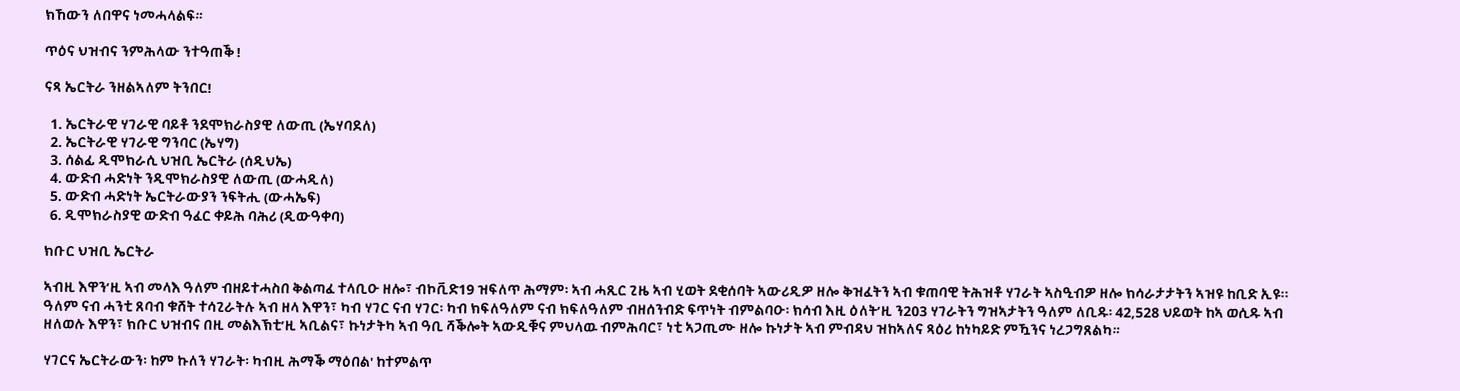ክኸውን ለበዋና ነመሓላልፍ።

ጥዕና ህዝብና ንምሕላው ንተዓጠቕ !

ናጻ ኤርትራ ንዘልኣለም ትንበር!

  1. ኤርትራዊ ሃገራዊ ባይቶ ንደሞክራስያዊ ለውጢ (ኤሃባደለ)
  2. ኤርትራዊ ሃገራዊ ግንባር (ኤሃግ)
  3. ሰልፊ ዲሞክራሲ ህዝቢ ኤርትራ (ሰዲህኤ)
  4. ውድብ ሓድነት ንዲሞክራስያዊ ለውጢ (ውሓዲለ)
  5. ውድብ ሓድነት ኤርትራውያን ንፍትሒ (ውሓኤፍ)
  6. ዲሞክራስያዊ ውድብ ዓፈር ቀይሕ ባሕሪ (ዲውዓቀባ)

ክቡር ህዝቢ ኤርትራ

ኣብዚ እዋን’ዚ ኣብ መላእ ዓለም ብዘይተሓስበ ቅልጣፈ ተላቢዑ ዘሎ፣ ብኮቪድ19 ዝፍለጥ ሕማም፡ ኣብ ሓጺር ጊዜ ኣብ ሂወት ደቂሰባት ኣውሪዲዎ ዘሎ ቅዝፈትን ኣብ ቁጠባዊ ትሕዝቶ ሃገራት ኣስዒብዎ ዘሎ ክሳራታታትን ኣዝዩ ከቢድ ኢዩ፡፡ ዓለም ናብ ሓንቲ ጸባብ ቁሸት ተሳጊራትሉ ኣብ ዘላ እዋን፣ ካብ ሃገር ናብ ሃገር፡ ካብ ክፍለዓለም ናብ ክፍለዓለም ብዘሰንብድ ፍጥነት ብምልባዑ፡ ክሳብ እዚ ዕለት’ዚ ን203 ሃገራትን ግዝኣታትን ዓለም ለቢዱ፡ 42,528 ህይወት ከኣ ወሲዱ ኣብ ዘለወሉ እዋን፣ ክቡር ህዝብና በዚ መልእኽቲ’ዚ ኣቢልና፣ ኩነታትካ ኣብ ዓቢ ሻቕሎት ኣውዲቑና ምህላዉ ብምሕባር፣ ነቲ ኣጋጢሙ ዘሎ ኩነታት ኣብ ምብዳህ ዝከኣለና ጻዕሪ ከነካይድ ምዃንና ነረጋግጸልካ።

ሃገርና ኤርትራውን፡ ከም ኩለን ሃገራት፡ ካብዚ ሕማቕ ማዕበል' ከተምልጥ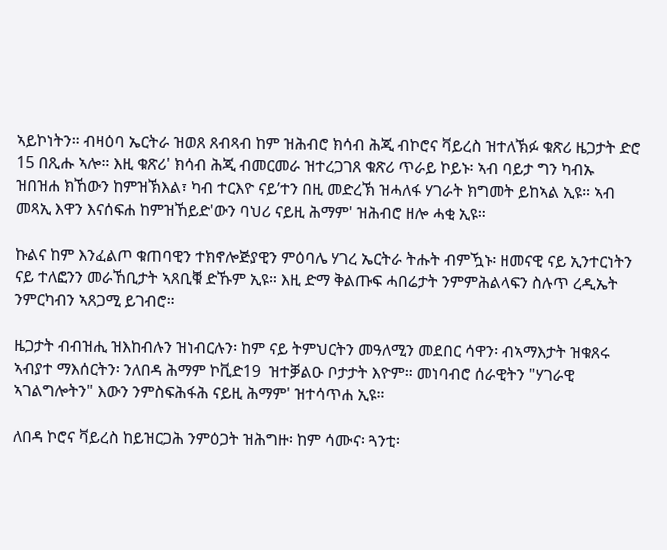ኣይኮነትን። ብዛዕባ ኤርትራ ዝወጸ ጸብጻብ ከም ዝሕብሮ ክሳብ ሕጂ ብኮሮና ቫይረስ ዝተለኽፉ ቁጽሪ ዜጋታት ድሮ 15 በጺሑ ኣሎ። እዚ ቁጽሪ' ክሳብ ሕጂ ብመርመራ ዝተረጋገጸ ቁጽሪ ጥራይ ኮይኑ፡ ኣብ ባይታ ግን ካብኡ ዝበዝሐ ክኸውን ከምዝኽእል፣ ካብ ተርእዮ ናይ’ተን በዚ መድረኽ ዝሓለፋ ሃገራት ክግመት ይከኣል ኢዩ። ኣብ መጻኢ እዋን እናሰፍሐ ከምዝኸይድ'ውን ባህሪ ናይዚ ሕማም' ዝሕብሮ ዘሎ ሓቂ ኢዩ።

ኩልና ከም እንፈልጦ ቁጠባዊን ተክኖሎጅያዊን ምዕባሌ ሃገረ ኤርትራ ትሑት ብምዃኑ፡ ዘመናዊ ናይ ኢንተርነትን ናይ ተለፎንን መራኸቢታት ኣጸቢቑ ድኹም ኢዩ። እዚ ድማ ቅልጡፍ ሓበሬታት ንምምሕልላፍን ስሉጥ ረዲኤት ንምርካብን ኣጸጋሚ ይገብሮ።

ዜጋታት ብብዝሒ ዝእከብሉን ዝነብርሉን፡ ከም ናይ ትምህርትን መዓለሚን መደበር ሳዋን፡ ብኣማእታት ዝቁጸሩ ኣብያተ ማእሰርትን፡ ንለበዳ ሕማም ኮቪድ19  ዝተቓልዑ ቦታታት እዮም። መነባብሮ ሰራዊትን "ሃገራዊ ኣገልግሎትን" እውን ንምስፍሕፋሕ ናይዚ ሕማም' ዝተሳጥሐ ኢዩ።

ለበዳ ኮሮና ቫይረስ ከይዝርጋሕ ንምዕጋት ዝሕግዙ፡ ከም ሳሙና፡ ጓንቲ፡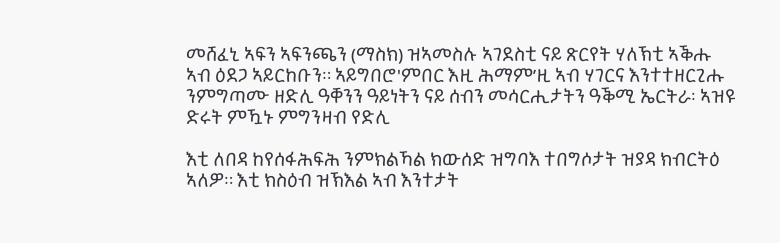መሸፈኒ ኣፍን ኣፍንጫን (ማስክ) ዝኣመስሉ ኣገደስቲ ናይ ጽርየት ሃለኽቲ ኣቕሑ ኣብ ዕደጋ ኣይርከቡን። ኣይግበሮ'ምበር እዚ ሕማም’ዚ ኣብ ሃገርና እንተተዘርጊሑ ንምግጣሙ ዘድሊ ዓቐንን ዓይነትን ናይ ሰብን መሳርሒታትን ዓቕሚ ኤርትራ፡ ኣዝዩ ድሩት ምዃኑ ምግንዛብ የድሊ

እቲ ለበዳ ከየሰፋሕፍሕ ንምክልኻል ክውሰድ ዝግባእ ተበግሶታት ዝያዳ ክብርትዕ ኣለዎ። እቲ ክስዕብ ዝኽእል ኣብ እንተታት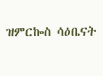ዝምርኰስ ሳዕቤናት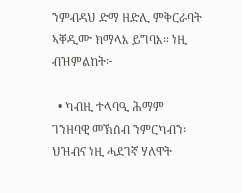ንምብዳህ ድማ ዘድሊ ምቅርራባት ኣቐዲሙ ክማላእ ይግባእ። ነዚ ብዝምልከት፦

  • ካብዚ ተላባዒ ሕማም ገንዘባዊ መኽሰብ ንምርካብን፡ ህዝብና ነዚ ሓደገኛ ሃለዋት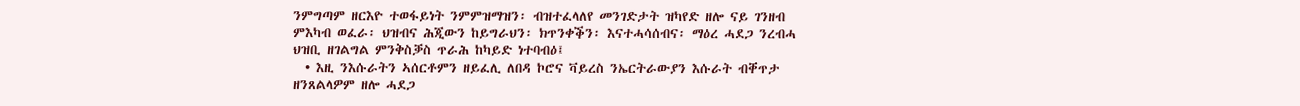ንምግጣም ዘርእዮ ተወፋይነት ንምምዝማዝን፡ ብዝተፈላለየ መንገድታት ዝካየድ ዘሎ ናይ ገንዘብ ምእካብ ወፈራ፡ ህዝብና ሕጂውን ከይግራህን፡ ክጥንቀቕን፡ እናተሓሳሰብና፡ ማዕረ ሓደጋ ንረብሓ ህዝቢ ዘገልግል ምንቅስቓስ ጥራሕ ከካይድ ነተባብዕ፤
  • እዚ ንእሱራትን ኣሰርቶምን ዘይፈሊ ለበዳ ኮሮና ቫይረስ ንኤርትራውያን እሱራት ብቐጥታ ዘንጸልላዎም ዘሎ ሓደጋ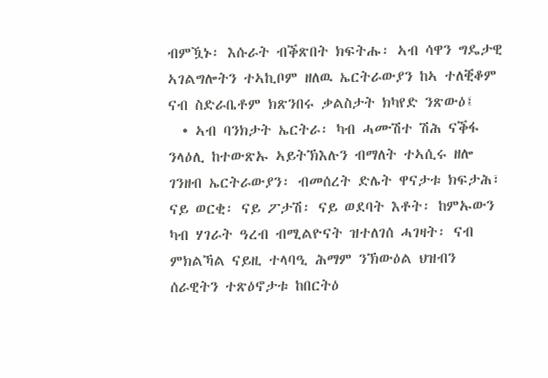ብምዃኑ፡ እሱራት ብቕጽበት ክፍትሑ፡ ኣብ ሳዋን ግዴታዊ ኣገልግሎትን ተኣኪቦም ዘለዉ ኤርትራውያን ከኣ ተለቒቆም ናብ ስድራቤቶም ክጽንበሩ ቃልስታት ክካየድ ንጽውዕ፤
  • ኣብ ባንክታት ኤርትራ፡ ካብ ሓሙሽተ ሽሕ ናቕፋ ንላዕሊ ከተውጽኡ ኣይትኽእሉን ብማለት ተኣሲሩ ዘሎ ገንዘብ ኤርትራውያን፡ ብመሰረት ድሌት ዋናታቱ ክፍታሕ፣ ናይ ወርቂ፡ ናይ ፖታሽ፡ ናይ ወደባት እቶት፡ ከምኡውን ካብ ሃገራት ዓረብ ብሚልዮናት ዝተለገሰ ሓገዛት፡ ናብ ምክልኻል ናይዚ ተላባዒ ሕማም ንኽውዕል ህዝብን ሰራዊትን ተጽዕኖታቱ ከበርትዕ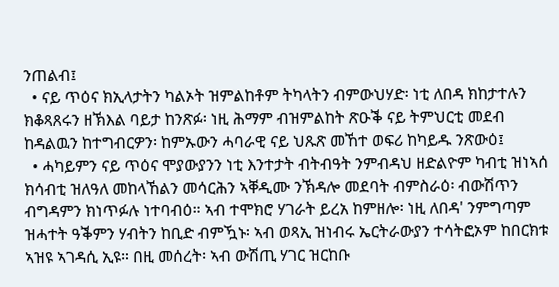ንጠልብ፤
  • ናይ ጥዕና ክኢላታትን ካልኦት ዝምልከቶም ትካላትን ብምውህሃድ፡ ነቲ ለበዳ ክከታተሉን ክቆጻጸሩን ዘኽእል ባይታ ከንጽፉ፡ ነዚ ሕማም ብዝምልከት ጽዑቕ ናይ ትምህርቲ መደብ ከዳልዉን ከተግብርዎን፡ ከምኡውን ሓባራዊ ናይ ህጹጽ መኸተ ወፍሪ ከካይዱ ንጽውዕ፤
  • ሓካይምን ናይ ጥዕና ሞያውያንን ነቲ እንተታት ብትብዓት ንምብዳህ ዘድልዮም ካብቲ ዝነኣሰ ክሳብቲ ዝለዓለ መከላኸልን መሳርሕን ኣቐዲሙ ንኽዳሎ መደባት ብምስራዕ፡ ብውሽጥን ብግዳምን ክነጥፉሉ ነተባብዕ። ኣብ ተሞክሮ ሃገራት ይረአ ከምዘሎ፡ ነዚ ለበዳ' ንምግጣም ዝሓተት ዓቕምን ሃብትን ከቢድ ብምዃኑ፡ ኣብ ወጻኢ ዝነብሩ ኤርትራውያን ተሳትፎኦም ከበርክቱ ኣዝዩ ኣገዳሲ ኢዩ። በዚ መሰረት፡ ኣብ ውሽጢ ሃገር ዝርከቡ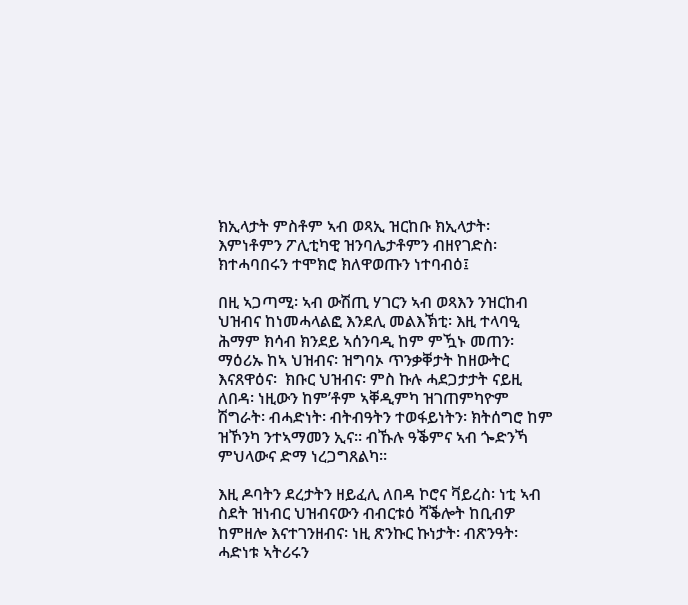ክኢላታት ምስቶም ኣብ ወጻኢ ዝርከቡ ክኢላታት፡ እምነቶምን ፖሊቲካዊ ዝንባሌታቶምን ብዘየገድስ፡ ክተሓባበሩን ተሞክሮ ክለዋወጡን ነተባብዕ፤

በዚ ኣጋጣሚ፡ ኣብ ውሽጢ ሃገርን ኣብ ወጻእን ንዝርከብ ህዝብና ከነመሓላልፎ እንደሊ መልእኽቲ፡ እዚ ተላባዒ ሕማም ክሳብ ክንደይ ኣሰንባዲ ከም ምዃኑ መጠን፡ ማዕሪኡ ከኣ ህዝብና፡ ዝግባኦ ጥንቃቐታት ከዘውትር እናጸዋዕና፡  ክቡር ህዝብና፡ ምስ ኩሉ ሓደጋታታት ናይዚ ለበዳ፡ ነዚውን ከም’ቶም ኣቐዲምካ ዝገጠምካዮም ሽግራት፡ ብሓድነት፡ ብትብዓትን ተወፋይነትን፡ ክትሰግሮ ከም ዝኾንካ ንተኣማመን ኢና። ብኹሉ ዓቕምና ኣብ ጐድንኻ ምህላውና ድማ ነረጋግጸልካ።

እዚ ዶባትን ደረታትን ዘይፈሊ ለበዳ ኮሮና ቫይረስ፡ ነቲ ኣብ ስደት ዝነብር ህዝብናውን ብብርቱዕ ሻቕሎት ከቢብዎ ከምዘሎ እናተገንዘብና፡ ነዚ ጽንኩር ኩነታት፡ ብጽንዓት፡ ሓድነቱ ኣትሪሩን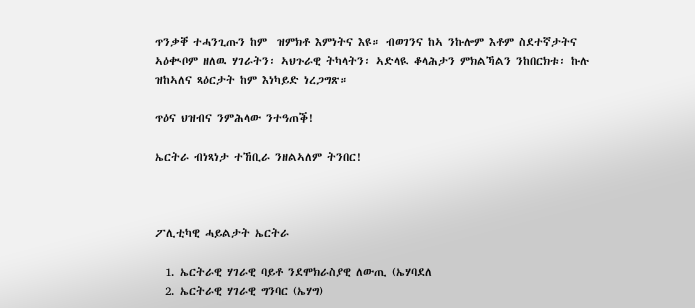ጥንቃቐ ተሓንጊጡን ከም  ዝምክቶ እምነትና እዩ። ብወገንና ከኣ ንኩሎም እቶም ስደተኛታትና ኣዕቊቦም ዘለዉ ሃገራትን፡ ኣህጉራዊ ትካላትን፡ ኣድላዪ ቆላሕታን ምክልኻልን ንከበርክቱ፡ ኩሉ ዝከኣለና ጻዕርታት ከም እነካይድ ነረጋግጽ።

ጥዕና ህዝብና ንምሕላው ንተዓጠቕ!

ኤርትራ ብነጻነታ ተኸቢራ ንዘልኣለም ትንበር!



ፖሊቲካዊ ሓይልታት ኤርትራ

  1. ኤርትራዊ ሃገራዊ ባይቶ ንደሞክራስያዊ ለውጢ (ኤሃባደለ
  2. ኤርትራዊ ሃገራዊ ግንባር (ኤሃግ)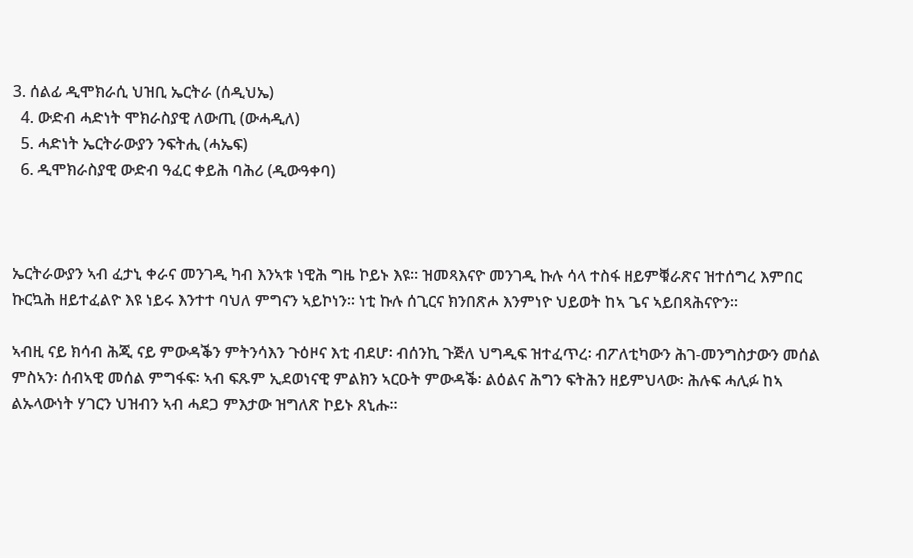3. ሰልፊ ዲሞክራሲ ህዝቢ ኤርትራ (ሰዲህኤ)
  4. ውድብ ሓድነት ሞክራስያዊ ለውጢ (ውሓዲለ)
  5. ሓድነት ኤርትራውያን ንፍትሒ (ሓኤፍ)
  6. ዲሞክራስያዊ ውድብ ዓፈር ቀይሕ ባሕሪ (ዲውዓቀባ)



ኤርትራውያን ኣብ ፈታኒ ቀራና መንገዲ ካብ እንኣቱ ነዊሕ ግዜ ኮይኑ እዩ። ዝመጻእናዮ መንገዲ ኩሉ ሳላ ተስፋ ዘይምቑራጽና ዝተሰግረ እምበር ኩርኳሕ ዘይተፈልዮ እዩ ነይሩ እንተተ ባህለ ምግናን ኣይኮነን። ነቲ ኩሉ ሰጊርና ክንበጽሖ እንምነዮ ህይወት ከኣ ጌና ኣይበጻሕናዮን።

ኣብዚ ናይ ክሳብ ሕጂ ናይ ምውዳቕን ምትንሳእን ጉዕዞና እቲ ብደሆ፡ ብሰንኪ ጉጅለ ህግዲፍ ዝተፈጥረ፡ ብፖለቲካውን ሕገ-መንግስታውን መሰል ምስኣን፡ ሰብኣዊ መሰል ምግፋፍ፡ ኣብ ፍጹም ኢደወነናዊ ምልክን ኣርዑት ምውዳቕ፡ ልዕልና ሕግን ፍትሕን ዘይምህላው፡ ሕሉፍ ሓሊፉ ከኣ ልኡላውነት ሃገርን ህዝብን ኣብ ሓደጋ ምእታው ዝግለጽ ኮይኑ ጸኒሑ።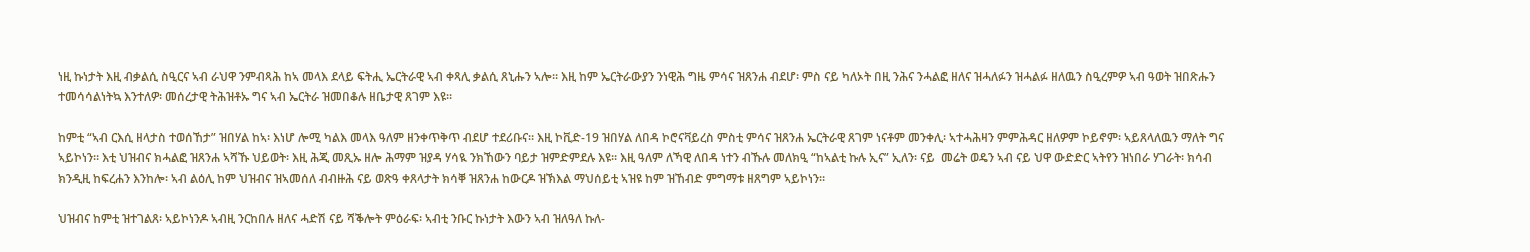ነዚ ኩነታት እዚ ብቃልሲ ስዒርና ኣብ ራህዋ ንምብጻሕ ከኣ መላእ ደላይ ፍትሒ ኤርትራዊ ኣብ ቀጻሊ ቃልሲ ጸኒሑን ኣሎ። እዚ ከም ኤርትራውያን ንነዊሕ ግዜ ምሳና ዝጸንሐ ብደሆ፡ ምስ ናይ ካለኦት በዚ ንሕና ንሓልፎ ዘለና ዝሓለፉን ዝሓልፉ ዘለዉን ስዒረምዎ ኣብ ዓወት ዝበጽሑን ተመሳሳልነትኳ እንተለዎ፡ መሰረታዊ ትሕዝቶኡ ግና ኣብ ኤርትራ ዝመበቆሉ ዘቤታዊ ጸገም እዩ።

ከምቲ “ኣብ ርእሲ ዘላታስ ተወሰኸታ” ዝበሃል ከኣ፡ እነሆ ሎሚ ካልእ መላእ ዓለም ዘንቀጥቅጥ ብደሆ ተደሪቡና። እዚ ኮቪድ-19 ዝበሃል ለበዳ ኮሮናቫይረስ ምስቲ ምሳና ዝጸንሐ ኤርትራዊ ጸገም ነናቶም መንቀሊ፡ ኣተሓሕዛን ምምሕዳር ዘለዎም ኮይኖም፡ ኣይጸላለዉን ማለት ግና ኣይኮነን። እቲ ህዝብና ክሓልፎ ዝጸንሐ ኣሻኹ ህይወት፡ እዚ ሕጂ መጺኡ ዘሎ ሕማም ዝያዳ ሃሳዪ ንክኸውን ባይታ ዝምድምደሉ እዩ። እዚ ዓለም ለኻዊ ለበዳ ነተን ብኹሉ መለክዒ “ከኣልቲ ኩሉ ኢና” ኢለን፡ ናይ  መሬት ወዴን ኣብ ናይ ህዋ ውድድር ኣትየን ዝነበራ ሃገራት፡ ክሳብ ክንዲዚ ከፍረሐን እንከሎ፡ ኣብ ልዕሊ ከም ህዝብና ዝኣመሰለ ብብዙሕ ናይ ወጽዓ ቀጸላታት ክሳቐ ዝጸንሐ ከውርዶ ዝኽእል ማህሰይቲ ኣዝዩ ከም ዝኸብድ ምግማቱ ዘጸግም ኣይኮነን።

ህዝብና ከምቲ ዝተገልጸ፡ ኣይኮነንዶ ኣብዚ ንርከበሉ ዘለና ሓድሽ ናይ ሻቕሎት ምዕራፍ፡ ኣብቲ ንቡር ኩነታት እውን ኣብ ዝለዓለ ኩለ-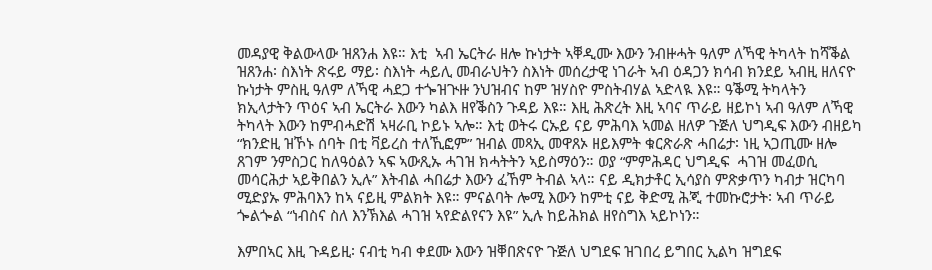መዳያዊ ቅልውላው ዝጸንሐ እዩ። እቲ  ኣብ ኤርትራ ዘሎ ኩነታት ኣቐዲሙ እውን ንብዙሓት ዓለም ለኻዊ ትካላት ከሻቕል ዝጸንሐ፡ ስእነት ጽሩይ ማይ፡ ስእነት ሓይሊ መብራህትን ስእነት መሰረታዊ ነገራት ኣብ ዕዳጋን ክሳብ ክንደይ ኣብዚ ዘለናዮ ኩነታት ምስዚ ዓለም ለኻዊ ሓደጋ ተጐዝጒዙ ንህዝብና ከም ዝሃስዮ ምስትብሃል ኣድላዪ እዩ። ዓቕሚ ትካላትን ክኢላታትን ጥዕና ኣብ ኤርትራ እውን ካልእ ዘየቕስን ጉዳይ እዩ። እዚ ሕጽረት እዚ ኣባና ጥራይ ዘይኮነ ኣብ ዓለም ለኻዊ ትካላት እውን ከምብሓድሽ ኣዛራቢ ኮይኑ ኣሎ። እቲ ወትሩ ርኡይ ናይ ምሕባእ ኣመል ዘለዎ ጉጅለ ህግዲፍ እውን ብዘይካ “ክንድዚ ዝኾኑ ሰባት በቲ ቫይረስ ተለኺፎም” ዝብል መጻኢ መዋጸኦ ዘይእምት ቁርጽራጽ ሓበሬታ፡ ነዚ ኣጋጢሙ ዘሎ ጸገም ንምስጋር ከለዓዕልን ኣፍ ኣውጺኡ ሓገዝ ክሓትትን ኣይስማዕን። ወያ “ምምሕዳር ህግዲፍ  ሓገዝ መፈወሲ መሳርሕታ ኣይቅበልን ኢሉ” እትብል ሓበሬታ እውን ፈኸም ትብል ኣላ። ናይ ዲክታቶር ኢሳያስ ምጽቃጥን ካብታ ዝርካባ ሚድያኡ ምሕባእን ከኣ ናይዚ ምልክት እዩ። ምናልባት ሎሚ እውን ከምቲ ናይ ቅድሚ ሕጂ ተመኩሮታት፡ ኣብ ጥራይ ጐልጐል “ነብስና ስለ እንኽእል ሓገዝ ኣየድልየናን እዩ” ኢሉ ከይሕክል ዘየስግእ ኣይኮነን።

እምበኣር እዚ ጉዳይዚ፡ ናብቲ ካብ ቀደሙ እውን ዝቐበጽናዮ ጉጅለ ህግደፍ ዝገበረ ይግበር ኢልካ ዝግደፍ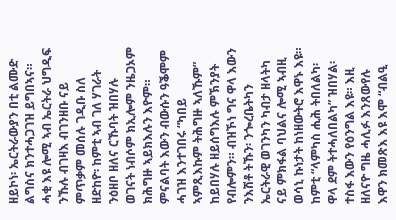ዘይኮነ፡ ኤርትራውያን በቲ ልሙድ ልግስና ክንተሓጋገዝ ይግበኣና። ሓቂ እዩ ሎሚ ኣብ ኤርትራ ህግዲፍ ንኹሉ ብገዛእ ብገንዘቡ ናይ ምጥቃም መሰሉ ገዲቡ ስለ ዘድከዮ፡ ከምቲ ኣብ ገለ ሃገራት ንዕዘቦ ዘለና ርኹባት ዝበሃሉ ወገናት ነብሶም ክኢሎም ንዜጋኦም ክሕግዙ ኣይክእሉን እዮም። ምናልባት እውን ብውሱን ዓቕሞም ሓገዝ እንተገበሩ “ካበይ ኣምጺእኩም ትሕግዙ ኣለኹም” ከይበሃሉ ዘይሰግእሉ ምኽንያት የብሎምን። ብዝኾነ ግና ዋላ እውን ንእሽቶ ትኹን፡ ንጐረቤትካን ኤርትራዊ ወገንካን ካብታ ዘላትካ ናይ ምክፋል ባህልና ሎሚ ኣብዚ ወሳኒ ኩነታት ከነዘውትሮ እዋኑ እዩ። ከምቲ “ላምካስ ሒሕ ትበለልካ፡ ዋላ ደም ትተሓለበልካ” ዝበሃል፡ ተስፋ እውን የዕንግል እዩ። እዚ ዘለናዮ ግዜ ሓሊፉ እንጸውየሉ እዋን ክመጽእ እዩ እሞ “ብልዒ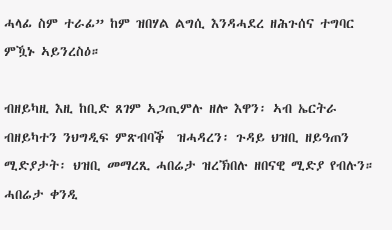ሓላፊ ስም ተራፊ” ከም ዝበሃል ልግሲ እንዳሓደረ ዘሕጉሰና ተግባር ምዃኑ ኣይንረስዕ።

ብዘይካዚ እዚ ከቢድ ጸገም ኣጋጢምሉ ዘሎ እዋን፡ ኣብ ኤርትራ ብዘይካተን ንህግዲፍ ምጽብባቕ  ዝሓዳረን፡ ጉዳይ ህዝቢ ዘይዓጠን ሚድያታት፡ ህዝቢ መማረጺ ሓበሬታ ዝረኽበሉ ዘበናዊ ሚድያ የብሉን። ሓበሬታ ቀንዲ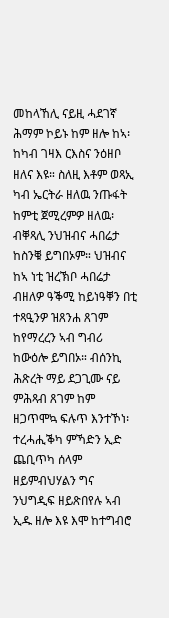መከላኸሊ ናይዚ ሓደገኛ ሕማም ኮይኑ ከም ዘሎ ከኣ፡ ከካብ ገዛእ ርእስና ንዕዘቦ ዘለና እዩ። ስለዚ እቶም ወጻኢ ካብ ኤርትራ ዘለዉ ንጡፋት ከምቲ ጀሚረምዎ ዘለዉ፡ ብቐጻሊ ንህዝብና ሓበሬታ ከስንቑ ይግበኦም። ህዝብና ከኣ ነቲ ዝረኽቦ ሓበሬታ ብዘለዎ ዓቕሚ ከይነዓቐን በቲ ተጻዒንዎ ዝጸንሐ ጸገም ከየማረረን ኣብ ግብሪ ከውዕሎ ይግበኦ። ብሰንኪ ሕጽረት ማይ ደጋጊሙ ናይ ምሕጻብ ጸገም ከም ዘጋጥሞኳ ፍሉጥ እንተኾነ፡ ተረሓሒቕካ ምኻድን ኢድ ጨቢጥካ ሰላም ዘይምብህሃልን ግና ንህግዲፍ ዘይጽበየሉ ኣብ ኢዱ ዘሎ እዩ እሞ ከተግብሮ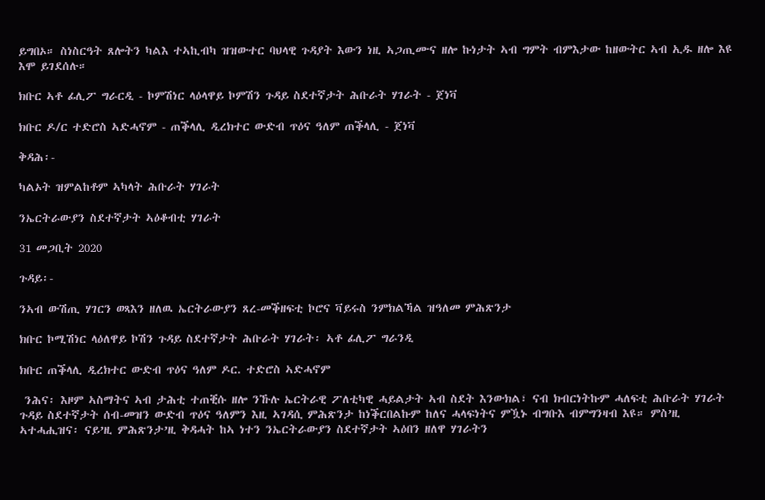ይግበኦ። ስነስርዓት ጸሎትን ካልእ ተኣኪብካ ዝዝውተር ባህላዊ ጉዳያት እውን ነዚ ኣጋጢሙና ዘሎ ኩነታት ኣብ ግምት ብምእታው ከዘውትር ኣብ ኢዱ ዘሎ እዩ እሞ ይገደሰሉ።

ክቡር ኣቶ ፊሊፖ ግራርዲ - ኮምሽነር ላዕላዋይ ኮምሽን ጉዳይ ስደተኛታት ሕቡራት ሃገራት - ጀነቫ

ክቡር ዶ/ር ተድሮስ ኣድሓኖም - ጠቕላሊ ዲረክተር ውድብ ጥዕና ዓለም ጠቕላሊ - ጀነቫ

ቅዳሕ፡-

ካልኦት ዝምልከቶም ኣካላት ሕቡራት ሃገራት

ንኤርትራውያን ስደተኛታት ኣዕቆብቲ ሃገራት

31 መጋቢት 2020

ጉዳይ፡-

ንኣብ ውሽጢ ሃገርን ወጻእን ዘለዉ ኤርትራውያን ጸረ-መቕዘፍቲ ኮሮና ቫይሩስ ንምክልኻል ዝዓለመ ምሕጽንታ

ክቡር ኮሚሽነር ላዕለዋይ ኮሽን ጉዳይ ስደተኛታት ሕቡራት ሃገራት፡ ኣቶ ፊሊፖ ግራንዲ

ክቡር ጠቕላሊ ዲረክተር ውድብ ጥዕና ዓለም ዶር. ተድሮስ ኣድሓኖም

 ንሕና፡ እዞም ኣስማትና ኣብ ታሕቲ ተጠቒሱ ዘሎ ንኹሉ ኤርትራዊ ፖለቲካዊ ሓይልታት ኣብ ስደት እንውክል፣ ናብ ክብርነትኩም ሓለፍቲ ሕቡራት ሃገራት ጉዳይ ስደተኛታት ሰብ-መዝን ውድብ ጥዕና ዓለምን እዚ ኣገዳሲ ምሕጽንታ ከነቕርበልኩም ከለና ሓላፍነትና ምዃኑ ብግቡእ ብምግንዛብ እዩ። ምስ’ዚ ኣተሓሒዝና፡ ናይ’ዚ ምሕጽንታ’ዚ ቅዳሓት ከኣ ነተን ንኤርትራውያን ስደተኛታት ኣዕበን ዘለዋ ሃገራትን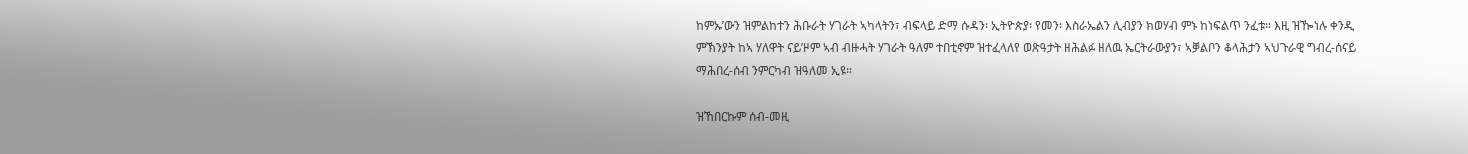ከምኡ’ውን ዝምልከተን ሕቡራት ሃገራት ኣካላትን፣ ብፍላይ ድማ ሱዳን፡ ኢትዮጵያ፡ የመን፡ እስራኤልን ሊብያን ክወሃብ ምኑ ከነፍልጥ ንፈቱ። እዚ ዝዀነሉ ቀንዲ ምኽንያት ከኣ ሃለዋት ናይ’ዞም ኣብ ብዙሓት ሃገራት ዓለም ተበቲኖም ዝተፈላለየ ወጽዓታት ዘሕልፉ ዘለዉ ኤርትራውያን፣ ኣቓልቦን ቆላሕታን ኣህጉራዊ ግብረ-ሰናይ ማሕበረ-ሰብ ንምርካብ ዝዓለመ ኢዩ።

ዝኸበርኩም ሰብ-መዚ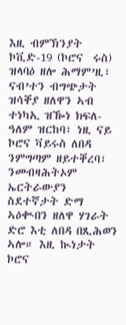እዚ ብምኽንያት ኮቪድ-19 (ኮሮና  ሩስ) ዝላባዕ ዘሎ ሕማም’ዚ፣ ናብ’ተን ብግጭታት ዝሳቐያ ዘለዋን ኣብ ተነካኢ ዝዀነ ክፍለ-ዓለም ዝርከባ፣ ነዚ ናይ ኮሮና ቫይሩስ ለበዳ ንምግጣም ዘይተቐረባ፣ ንመብዛሕትኦም ኤርትራውያን ስደተኛታት ድማ ኣዕቊበን ዘለዋ ሃገራት ድሮ እቲ ለበዳ በጺሕወን ኣሎ። እዚ ኲነታት ኮሮና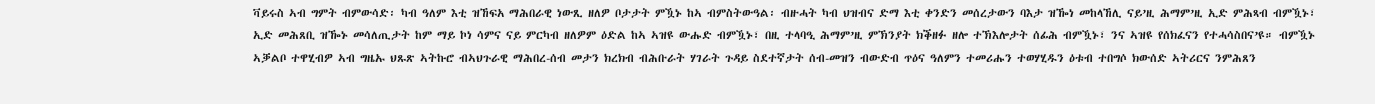ቫይሩስ ኣብ ግምት ብምውሳድ፡ ካብ ዓለም እቲ ዝኸፍአ ማሕበራዊ ነውጺ ዘለዎ ቦታታት ምዃኑ ከኣ ብምስትውዓል፡ ብዙሓት ካብ ህዝብና ድማ እቲ ቀንድን መሰረታውን ባእታ ዝዀነ መከላኸሊ ናይ’ዚ ሕማም’ዚ ኢድ ምሕጻብ ብምዃኑ፣ ኢድ መሕጸቢ ዝዀኑ መሳለጢታት ከም ማይ ኮነ ሳምና ናይ ምርካብ ዘለዎም ዕድል ከኣ ኣዝዩ ውሑድ ብምዃኑ፣ በዚ ተላባዒ ሕማም’ዚ ምኽንያት ክቕዘፉ ዘሎ ተኽእሎታት ሰፊሕ ብምዃኑ፣ ንና ኣዝዩ የሰክፈናን የተሓሳስበና’ዩ። ብምዃኑ ኣቓልቦ ተዋሂብዎ ኣብ ግዜኡ ህጹጽ ኣትኩሮ ብኣህጉራዊ ማሕበረ-ሰብ መታን ክረክብ ብሕቡራት ሃገራት ጉዳይ ስደተኛታት ሰብ-መዝን ብውድብ ጥዕና ዓለምን ተመሪሑን ተወሃሂዱን ዕቱብ ተበግሶ ክውሰድ ኣትሪርና ንምሕጸን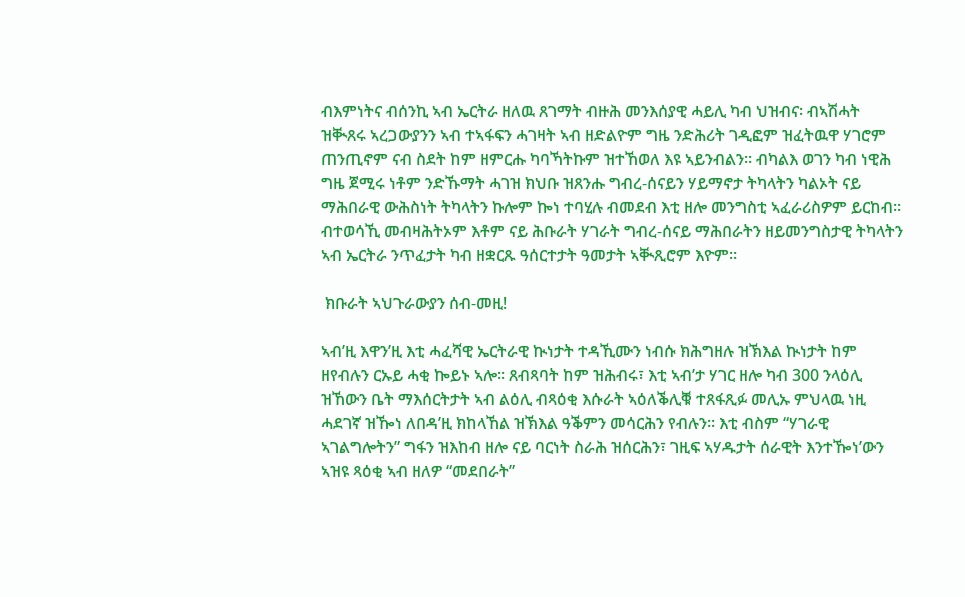ብእምነትና ብሰንኪ ኣብ ኤርትራ ዘለዉ ጸገማት ብዙሕ መንእሰያዊ ሓይሊ ካብ ህዝብና፡ ብኣሽሓት ዝቚጸሩ ኣረጋውያንን ኣብ ተኣፋፍን ሓገዛት ኣብ ዘድልዮም ግዜ ንድሕሪት ገዲፎም ዝፈትዉዋ ሃገሮም ጠንጢኖም ናብ ስደት ከም ዘምርሑ ካባኻትኩም ዝተኸወለ እዩ ኣይንብልን። ብካልእ ወገን ካብ ነዊሕ ግዜ ጀሚሩ ነቶም ንድኹማት ሓገዝ ክህቡ ዝጸንሑ ግብረ-ሰናይን ሃይማኖታ ትካላትን ካልኦት ናይ ማሕበራዊ ውሕስነት ትካላትን ኩሎም ኰነ ተባሂሉ ብመደብ እቲ ዘሎ መንግስቲ ኣፈራሪስዎም ይርከብ። ብተወሳኺ መብዛሕትኦም እቶም ናይ ሕቡራት ሃገራት ግብረ-ሰናይ ማሕበራትን ዘይመንግስታዊ ትካላትን ኣብ ኤርትራ ንጥፈታት ካብ ዘቋርጹ ዓሰርተታት ዓመታት ኣቚጺሮም እዮም።

 ክቡራት ኣህጉራውያን ሰብ-መዚ!

ኣብ’ዚ እዋን’ዚ እቲ ሓፈሻዊ ኤርትራዊ ኲነታት ተዳኺሙን ነብሱ ክሕግዘሉ ዝኽእል ኲነታት ከም ዘየብሉን ርኡይ ሓቂ ኰይኑ ኣሎ። ጸብጻባት ከም ዝሕብሩ፣ እቲ ኣብ’ታ ሃገር ዘሎ ካብ 300 ንላዕሊ ዝኸውን ቤት ማእሰርትታት ኣብ ልዕሊ ብጻዕቂ እሱራት ኣዕለቕሊቑ ተጸፋጺፉ መሊኡ ምህላዉ ነዚ ሓደገኛ ዝዀነ ለበዳ’ዚ ክከላኸል ዝኽእል ዓቕምን መሳርሕን የብሉን። እቲ ብስም “ሃገራዊ ኣገልግሎትን” ግፋን ዝእከብ ዘሎ ናይ ባርነት ስራሕ ዝሰርሕን፣ ገዚፍ ኣሃዱታት ሰራዊት እንተዀነ’ውን ኣዝዩ ጻዕቂ ኣብ ዘለዎ “መደበራት”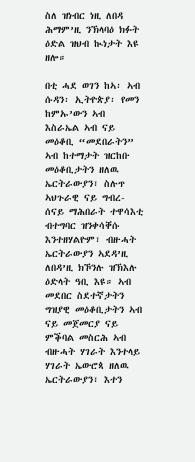ስለ ዝነብር ነዚ ለበዳ ሕማም’ዚ ንኽላባዕ ክፉት ዕድል ዝህብ ኲነታት እዩ ዘሎ።

በቲ ሓደ ወገን ከኣ፡ ኣብ ሱዳን፡ ኢትዮጵያ፡ የመን ከምኡ’ውን ኣብ እስራኤል ኣብ ናይ መዕቆቢ “መደበራትን” ኣብ ከተማታት ዝርከቡ መዕቆቢታትን ዘለዉ ኤርትራውያን፣ ስሉጥ ኣህጉራዊ ናይ ግብረ-ሰናይ ማሕበራት ተዋሳእቲ ብተግባር ዝንቀሳቐሱ እንተዘሃልዮም፣ ብዙሓት ኤርትራውያን ኣደዳ’ዚ ለበዳ’ዚ ክኾንሉ ዝኽእሉ ዕድላት ዓቢ እዩ። ኣብ መደበር ስደተኛታትን ግዝያዊ መዕቆቢታትን ኣብ ናይ መጀመርያ ናይ ምቕባል መስርሕ ኣብ ብዙሓት ሃገራት እንተላይ ሃገራት ኤውሮጳ ዘለዉ ኤርትራውያን፣ እተን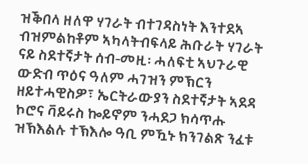ዝቕበላ ዘለዋ ሃገራት ብተገዳስነት እንተደኣ ብዝምልከቶም ኣካላትብፍላይ ሕቡራት ሃገራት ናይ ስደተኛታት ሰብ-መዚ፡ ሓለፍቲ ኣህጉራዊ ውድብ ጥዕና ዓለም ሓገዝን ምኽርን ዘይተሓዊስዎ፣ ኤርትራውያን ስደተኛታት ኣደዳ ኮሮና ቫይሩስ ኰይኖም ንሓደጋ ክሳጥሑ ዝኽእልሉ ተኽእሎ ዓቢ ምዃኑ ክንገልጽ ንፈቱ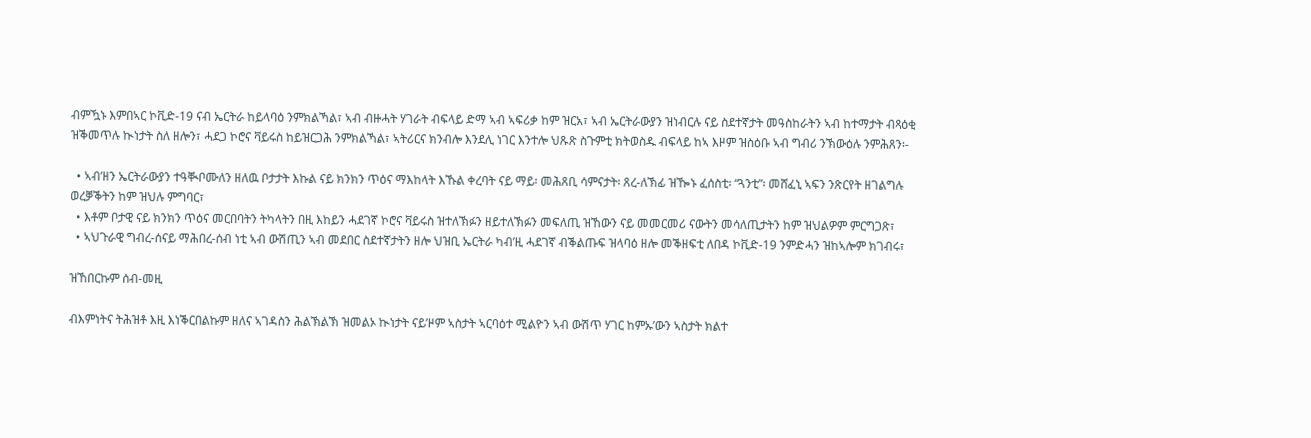ብምዃኑ እምበኣር ኮቪድ-19 ናብ ኤርትራ ከይላባዕ ንምክልኻል፣ ኣብ ብዙሓት ሃገራት ብፍላይ ድማ ኣብ ኣፍሪቃ ከም ዝርአ፣ ኣብ ኤርትራውያን ዝነብርሉ ናይ ስደተኛታት መዓስከራትን ኣብ ከተማታት ብጻዕቂ ዝቕመጥሉ ኲነታት ስለ ዘሎን፣ ሓደጋ ኮሮና ቫይሩስ ከይዝርጋሕ ንምክልኻል፣ ኣትሪርና ክንብሎ እንደሊ ነገር እንተሎ ህጹጽ ስጉምቲ ክትወስዱ ብፍላይ ከኣ እዞም ዝስዕቡ ኣብ ግብሪ ንኽውዕሉ ንምሕጸን፡-

  • ኣብ’ዘን ኤርትራውያን ተዓቚቦሙለን ዘለዉ ቦታታት እኩል ናይ ክንክን ጥዕና ማእከላት እኹል ቀረባት ናይ ማይ፡ መሕጸቢ ሳምናታት፡ ጸረ-ለኽፊ ዝዀኑ ፈሰስቲ፡ “ጓንቲ”፡ መሸፈኒ ኣፍን ንጽርየት ዘገልግሉ ወረቓቕትን ከም ዝህሉ ምግባር፣
  • እቶም ቦታዊ ናይ ክንክን ጥዕና መርበባትን ትካላትን በዚ እከይን ሓደገኛ ኮሮና ቫይሩስ ዝተለኽፉን ዘይተለኽፉን መፍለጢ ዝኸውን ናይ መመርመሪ ናውትን መሳለጢታትን ከም ዝህልዎም ምርግጋጽ፣
  • ኣህጉራዊ ግብረ-ሰናይ ማሕበረ-ሰብ ነቲ ኣብ ውሽጢን ኣብ መደበር ስደተኛታትን ዘሎ ህዝቢ ኤርትራ ካብ’ዚ ሓደገኛ ብቕልጡፍ ዝላባዕ ዘሎ መቕዘፍቲ ለበዳ ኮቪድ-19 ንምድሓን ዝከኣሎም ክገብሩ፣

ዝኸበርኩም ሰብ-መዚ

ብእምነትና ትሕዝቶ እዚ እነቕርበልኩም ዘለና ኣገዳስን ሕልኽልኽ ዝመልኦ ኲነታት ናይ’ዞም ኣስታት ኣርባዕተ ሚልዮን ኣብ ውሽጥ ሃገር ከምኡ’ውን ኣስታት ክልተ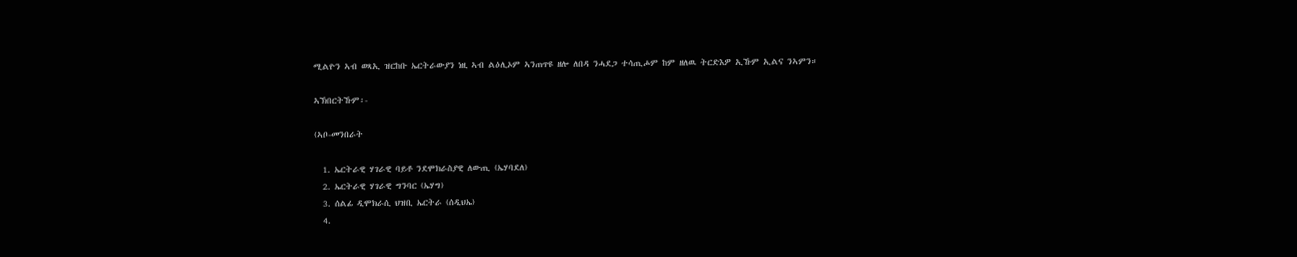ሚልዮን ኣብ ወጻኢ ዝርከቡ ኤርትራውያን ነዚ ኣብ ልዕሊኦም ኣንጠጥዩ ዘሎ ለበዳ ንሓደጋ ተሳጢሖም ከም ዘለዉ ትርድእዎ ኢኹም ኢልና ንኣምን።

ኣኽበርትኹም፡-

(ኣቦ-መንበራት

  1. ኤርትራዊ ሃገራዊ ባይቶ ንደሞክራስያዊ ለውጢ (ኤሃባደለ)
  2. ኤርትራዊ ሃገራዊ ግንባር (ኤሃግ)
  3. ሰልፊ ዲሞክራሲ ህዝቢ ኤርትራ (ሰዲህኤ)
  4.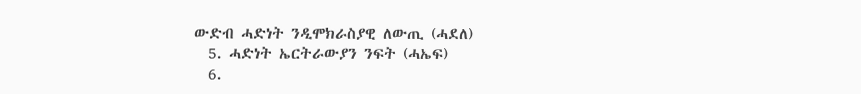ውድብ ሓድነት ንዲሞክራስያዊ ለውጢ (ሓደለ)
  5. ሓድነት ኤርትራውያን ንፍት (ሓኤፍ)
  6.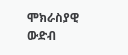ሞክራስያዊ ውድብ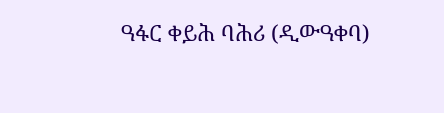ዓፋር ቀይሕ ባሕሪ (ዲውዓቀባ)